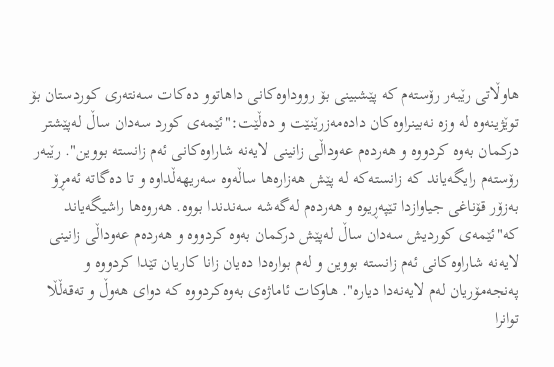هاوڵاتى رێبه‌ر رۆسته‌م که‌ پێشبینى بۆ رووداوه‌کانى داهاتوو ده‌کات سه‌نته‌رى کوردستان بۆ توێژینه‌وه‌ له‌ وزه‌ نه‌بینراوه‌کان داده‌مه‌زرێنێت و ده‌ڵێت:"ئێمه‌ى کورد سه‌دان ساڵ له‌پێشتر درکمان به‌وه‌ کردووه‌ و هه‌رده‌م عه‌وداڵى زانینى لایه‌نه‌ شاراوه‌کانى ئه‌م زانسته‌ بووین". رێبه‌ر رۆسته‌م رایگه‌یاند که‌ زانسته‌که‌ له‌ پێش هه‌زاره‌ها ساڵه‌وه‌ سه‌ریهه‌ڵداوه‌ و تا ده‌گاته‌ ئه‌مڕۆ به‌زۆر قۆناغى جیاوازدا تێپه‌ڕیوه‌ و هه‌رده‌م له‌گه‌شه‌ سه‌ندندا بووه‌. هه‌روه‌ها راشیگه‌یاند که‌"ئێمه‌ى کوردیش سه‌دان ساڵ له‌پێش درکمان به‌وه‌ کردووه‌ و هه‌رده‌م عه‌وداڵى زانینى لایه‌نه‌ شاراوه‌کانى ئه‌م زانسته‌ بووین و له‌م بواره‌دا ده‌یان زانا کاریان تێدا کردووه‌ و په‌نجه‌مۆریان له‌م لایه‌نه‌دا دیاره‌". هاوکات ئاماژه‌ى به‌وه‌کردووه‌ که‌ دواى هه‌وڵ و ته‌قه‌ڵڵا توانرا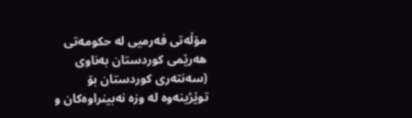مۆڵه‌تى فه‌رمیى له‌ حکومه‌تى هه‌رێمى کوردستان به‌ناوى (سه‌نته‌رى کوردستان بۆ توێژینه‌وه‌ له‌ وزه‌ نه‌بینراوه‌کان و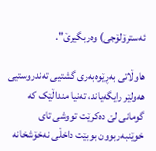ئه‌سترۆلۆجی) وه‌ربگیرێ".

هاوڵاتى به‌ڕێوه‌به‌رى گشتیى ته‌ندروستیى هه‌ولێر رایگه‌یاند، ته‌نیا منداڵێک که‌ گومانى لێ ده‌کرێت تووشى تاى خوێنبه‌ربوون بوبێت داخڵى نه‌خۆشخانه‌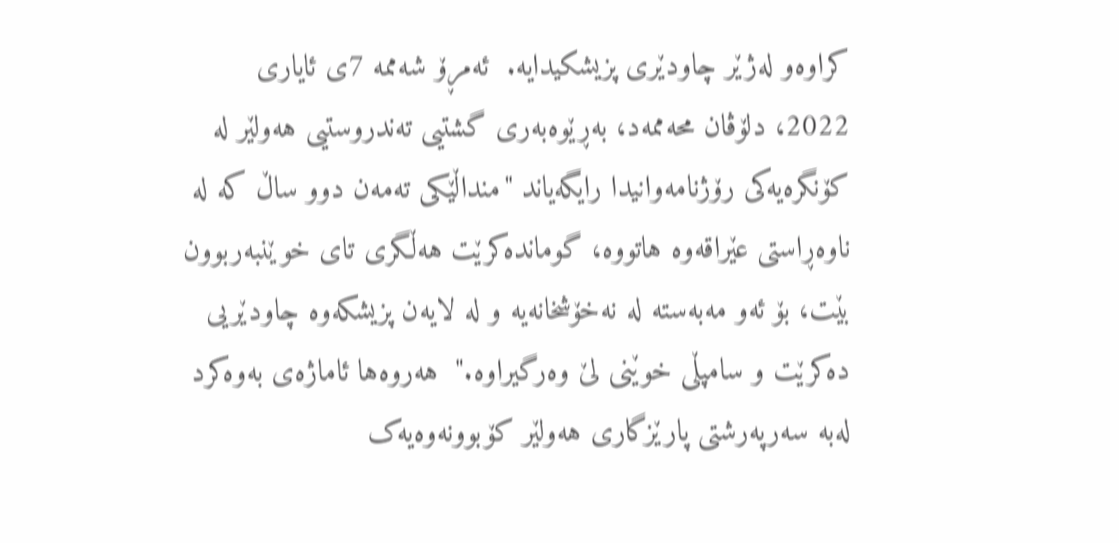کراوه‌و له‌ژێر چاودێرى پزیشکیدایه‌.  ئه‌مڕۆ شه‌ممه‌ 7ى ئایارى 2022، دلۆڤان محه‌ممه‌د، به‌ڕێوه‌به‌رى گشتیى ته‌ندروستیى هه‌ولێر له‌ کۆنگره‌یه‌کى رۆژنامه‌وانیدا رایگه‌یاند "منداڵێکى ته‌مه‌ن دوو ساڵ که‌ له‌ ناوه‌ڕاستى عێراقه‌وه‌ هاتووه‌، گومانده‌کرێت هه‌ڵگرى تاى خوێنبه‌ربوون بێت، بۆ ئه‌و مه‌به‌سته‌ له‌ نه‌خۆشخانه‌یه‌ و له‌ لایه‌ن پزیشکه‌وه‌ چاودێریى ده‌کرێت و سامپڵى خوێنى لێ وه‌رگیراوه‌."  هه‌روه‌ها ئاماژه‌ى به‌وه‌کرد له‌به‌ سه‌رپه‌رشتى پارێزگارى هه‌ولێر کۆبوونه‌وه‌یه‌ک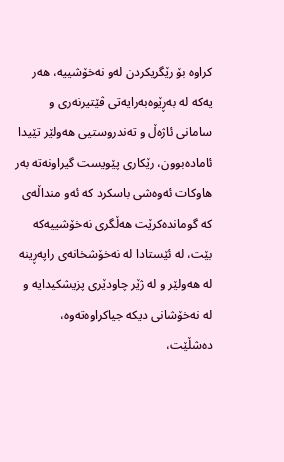کراوه‌ بۆ رێگریکردن له‌و نه‌خۆشییه‌، هه‌ر یه‌که‌ له‌ به‌ڕێوه‌به‌رایه‌تى ڤێتیرنه‌رى و سامانى ئاژه‌ڵ و ته‌ندروستیى هه‌ولێر تێیدا ئاماده‌بوون، رێکارى پێویست گیراونه‌ته‌ به‌ر  هاوکات ئه‌وه‌شى باسکرد که‌ ئه‌و منداڵه‌ى که‌ گومانده‌کرێت هه‌ڵگرى نه‌خۆشییه‌که‌ بێت، له‌ ئێستادا له‌ نه‌خۆشخانه‌ى راپه‌ڕینه‌ له‌ هه‌ولێر و له‌ ژێر چاودێرى پزیشکیدایه‌ و له‌ نه‌خۆشانى دیکه‌ جیاکراوه‌ته‌وه‌، ده‌شڵێت،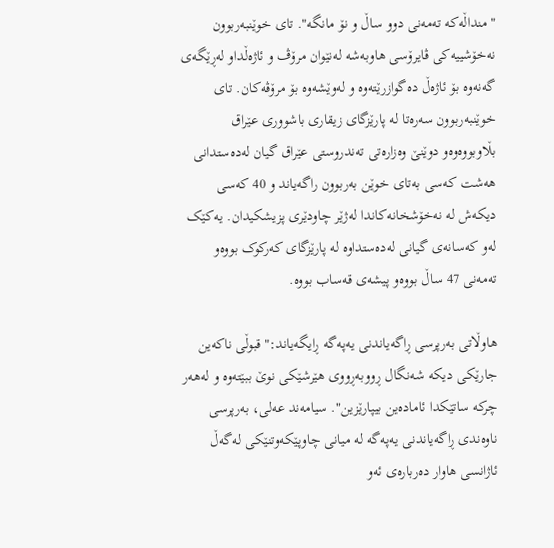"منداڵه‌که‌ ته‌مه‌نى دوو ساڵ و نۆ مانگه‌". تاى خوێنبه‌ربوون نه‌خۆشییه‌کى ڤایرۆسى هاوبه‌شه‌ له‌نێوان مرۆڤ و ئاژه‌ڵداو له‌ڕێگه‌ى گه‌نه‌وه‌ بۆ ئاژه‌ڵ ده‌گوازرێته‌وه‌ و له‌وێشه‌وه‌ بۆ مرۆڤه‌کان. تاى خوێنبه‌ربوون سه‌ره‌تا له‌ پارێزگاى زیقارى باشوورى عێراق بڵاوبووه‌وه‌و دوێنێ وه‌زاره‌تى ته‌ندروستى عێراق گیان له‌ده‌ستدانى هه‌شت که‌سى به‌تاى خوێن به‌ربوون راگه‌یاند و 40 که‌سى دیکه‌ش له‌ نه‌خۆشخانه‌کاندا له‌ژێر چاودێرى پزیشکیدان. یه‌کێک له‌و که‌سانه‌ى گیانى له‌ده‌ستداوه‌ له‌ پارێزگاى که‌رکوک بووه‌و ته‌مه‌نى 47 ساڵ بووه‌و پیشه‌ى قه‌ساب بووه‌.

هاوڵاتى ‌به‌رپرسى ڕاگه‌یاندنى یه‌په‌گه‌ ڕایگه‌یاند:"قبوڵى ناکه‌ین جارێکى دیکه‌ شه‌نگال ڕووبه‌ڕووى هێرشێکى نوێ ببێته‌وه‌ و له‌هه‌ر چرکه‌ ساتێکدا ئاماده‌ین بیپارێزین". سیامه‌ند عه‌لی، به‌رپرسى ناوه‌ندى ڕاگه‌یاندنى یه‌په‌گه‌ له‌ میانى چاوپێکه‌وتنێکى له‌گه‌ڵ ئاژانسى هاوار ده‌رباره‌ى ئه‌و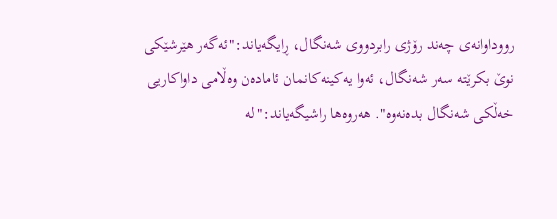رووداوانه‌ى چه‌ند رۆژى رابردووى شه‌نگال، ڕایگه‌یاند:"ئه‌گه‌ر هێرشێکى نوێ بکرێته‌ سه‌ر شه‌نگال، ئه‌وا یه‌کینه‌کانمان ئاماده‌ن وه‌ڵامى داواکاریى خه‌ڵکى شه‌نگال بده‌نه‌وه‌". هه‌روه‌ها راشیگه‌یاند:"له‌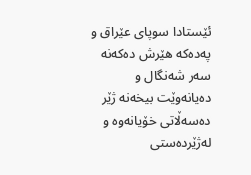ئێستادا سوپاى عێراق و په‌ده‌که‌ هێرش ده‌که‌نه‌ سه‌ر شه‌نگال و ده‌یانه‌وێت بيخه‌نه‌ ژێر ده‌سه‌ڵاتى خۆیانه‌وه‌ و له‌ژێرده‌ستى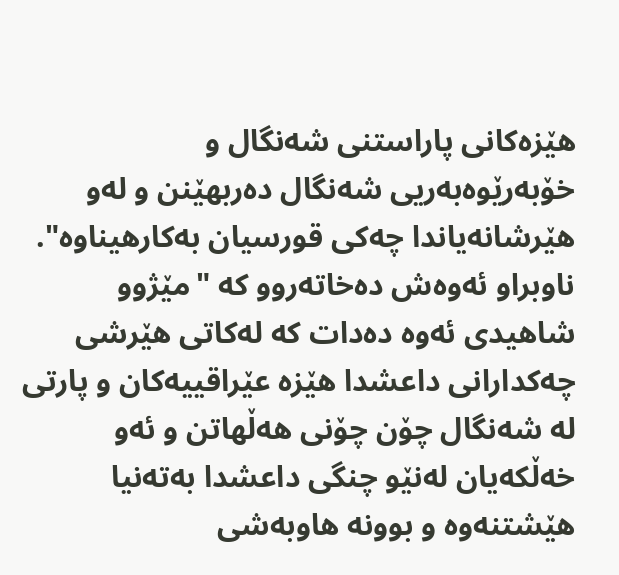هێزه‌کانى پاراستنى شه‌نگال و خۆبه‌رێوه‌به‌ریى شه‌نگال ده‌ربهێنن و له‌و هێرشانه‌یاندا چه‌کى قورسیان به‌کارهیناوه‌". ناوبراو ئه‌وه‌ش ده‌خاته‌روو که‌ "مێژوو شاهیدى ئه‌وه‌ ده‌دات که‌ له‌کاتى هێرشى چه‌کدارانى داعشدا هێزه‌ عێراقییه‌کان و پارتى له‌ شه‌نگال چۆن چۆنى هه‌ڵهاتن و ئه‌و خه‌ڵکه‌یان له‌نێو چنگى داعشدا به‌ته‌نیا هێشتنه‌وه‌ و بوونه‌ هاوبه‌شى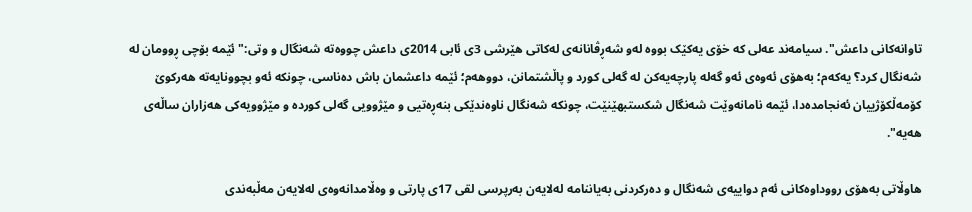تاوانه‌کانى داعش". سیامه‌ند عه‌لى که‌ خۆى یه‌کێک بووه‌ له‌و شه‌ڕڤانانه‌ى له‌کاتى هێرشى 3ى ئابى 2014ى داعش چووه‌ته‌ شه‌نگال و وتی:" ئێمه‌ بۆچى ڕوومان له‌ شه‌نگال کرد؟ یه‌که‌م؛ به‌هۆى ئه‌وه‌ى ئه‌و گه‌له‌ پارچه‌یه‌کن له‌ گه‌لى کورد و پاڵشتمانن، دووهه‌م؛ ئێمه‌ داعشمان باش ده‌ناسی، چونکه‌ ئه‌و بچوونایه‌ته‌ هه‌رکوێ کۆمه‌ڵکۆژییان ئه‌نجامده‌دا، ئێمه‌ نامانه‌وێت شه‌نگال شکستبهێنێت، چونکه‌ شه‌نگال ناوه‌ندێکى بنه‌ڕه‌تیى و مێژوویى گه‌لى کورده‌ و مێژوویه‌کى هه‌زاران ساڵه‌ى هه‌یه‌".

هاوڵاتى به‌هۆى رووداوه‌کانى ئه‌م دواییه‌ى شه‌نگال و ده‌رکردنى به‌یاننامه‌ له‌لایه‌ن به‌رپرسى لقى 17ى پارتى و وه‌ڵامدانه‌وه‌ى له‌لایه‌ن مه‌ڵبه‌ندى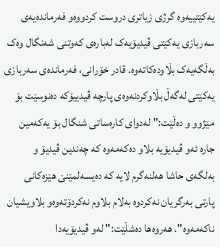یه‌کێتییه‌وه‌ گرژى زیاترى دروست کردووه‌و فه‌رمانده‌یه‌ى سه‌ربازى یه‌کێتى ڤیدیۆیه‌ک له‌باره‌ى که‌وتنى شه‌نگال وه‌ک به‌ڵگه‌یه‌ک بڵاوده‌کاته‌وه‌. قادر خۆرانى، فه‌رمانده‌ى سه‌ربازى یه‌کێتى له‌گه‌ڵ بڵاوکردنه‌وه‌ى پارچه‌ ڤیدییۆکه‌ ده‌نوسێت بۆ مێژوو و ده‌ڵێت:" له‌دواى کاره‌ساتى شنگال بۆ یه‌که‌مین جاره‌ ئه‌و ڤیدیۆیه‌ بلاو ده‌که‌مه‌وه‌ که‌ چه‌ندین ڤیدیۆ و به‌لگه‌ى حاشا ھه‌لنه‌گرم لایه‌ که‌ ده‌یسه‌لمێنێ ھێزه‌کانى پارتى به‌رگریان نه‌کردوه‌ به‌لام بلاوم نه‌کردۆته‌وه‌و بلاویشیان ناکه‌مه‌وه‌". هه‌روه‌ها ده‌شڵێت:" له‌و ڤیدیۆیه‌دا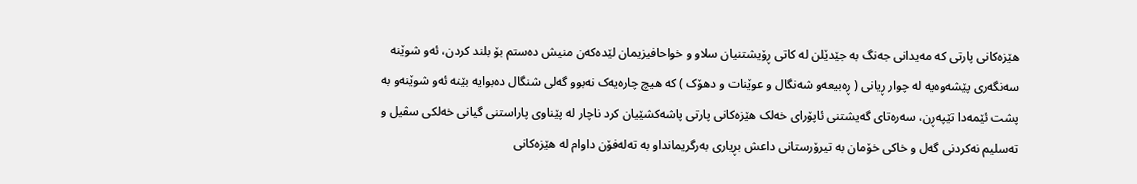ھێزه‌کانى پارتى که‌ مه‌یدانى جه‌نگ به‌ جێدێلن له‌ کاتى ڕۆیشتنیان سلاو و خواحافیزیمان لێده‌که‌ن منیش ده‌ستم بۆ بلند کردن، ئه‌و شوێنه‌ سه‌نگه‌رى پێشه‌وه‌یه‌ له‌ چوار ڕیانى ( ڕه‌بیعه‌و شه‌نگال و عوێنات و دھۆک ) که‌ ھیچ چاره‌یه‌ک نه‌بوو گه‌لى شنگال ده‌بوایه‌ بێنه‌ ئه‌و شوێنه‌و به‌ پشت ئێمه‌دا تێپه‌ڕن، سه‌ره‌تاى گه‌یشتنى ئاپۆراى خه‌لک ھێزه‌کانى پارتى پاشه‌کشێیان کرد ناچار له‌ پێناوى پاراستنى گیانى خه‌لکى سڤیل و ته‌سلیم نه‌کردنى گه‌ل و خاکى خۆمان به‌ تیرۆرستانى داعش بڕیارى به‌رگریمانداو به‌ ته‌له‌فۆن داوام له‌ ھێزه‌کانى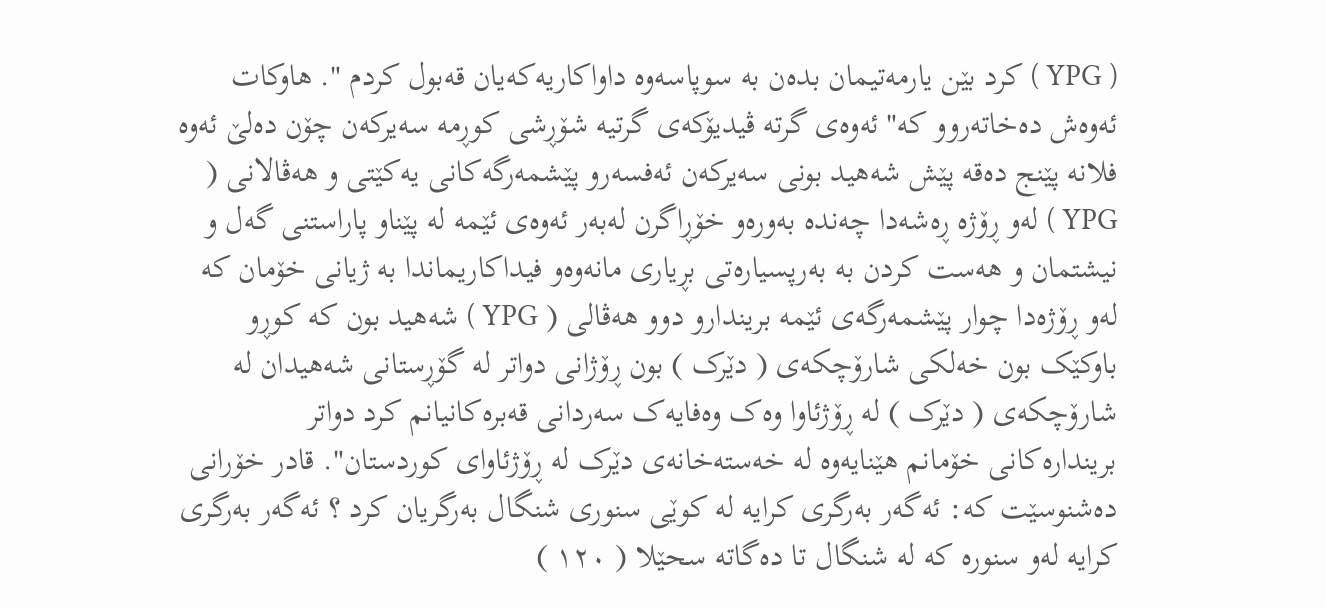( YPG ) کرد بێن یارمه‌تیمان بده‌ن به‌ سوپاسه‌وه‌ داواکاریه‌که‌یان قه‌بول کردم ". هاوکات ئه‌وه‌ش ده‌خاته‌روو که‌"ئه‌وه‌ى گرته‌ ڤیدیۆکه‌ى گرتیه‌ شۆڕشى کوڕمه‌ سه‌یرکه‌ن چۆن ده‌لێ ئه‌وه‌ فلانه‌ پێنج ده‌قه‌ پێش شه‌ھید بونى سه‌یرکه‌ن ئه‌فسه‌رو پێشمه‌رگه‌کانى یه‌کێتى و ھه‌ڤالانى ( YPG ) له‌و ڕۆژه‌ ڕه‌شه‌دا چه‌نده‌ به‌وره‌و خۆڕاگرن له‌به‌ر ئه‌وه‌ى ئێمه‌ له‌ پێناو پاراستنى گه‌ل و نیشتمان و ھه‌ست کردن به‌ به‌رپسیاره‌تى بڕیارى مانه‌وه‌و فیداکاریماندا به‌ ژیانى خۆمان که‌ له‌و ڕۆژه‌دا چوار پێشمه‌رگه‌ى ئێمه‌ بریندارو دوو ھه‌ڤالى ( YPG ) شه‌ھید بون که‌ کوڕو باوکێک بون خه‌لکى شارۆچکه‌ى ( دێرک ) بون ڕۆژانى دواتر له‌ گۆڕستانى شه‌ھیدان له‌ شارۆچکه‌ى ( دێرک ) له‌ ڕۆژئاوا وه‌ک وه‌فایه‌ک سه‌ردانى قه‌بره‌کانیانم کرد دواتر برینداره‌کانى خۆمانم ھێنایه‌وه‌ له‌ خه‌سته‌خانه‌ى دێرک له‌ ڕۆژئاواى کوردستان". قادر خۆرانى ده‌شنوسێت که‌: ئه‌گه‌ر به‌رگرى کرایه‌ له‌ کوێى سنورى شنگال به‌رگریان کرد ؟ ئه‌گه‌ر به‌رگرى کرایه‌ له‌و سنوره‌ که‌ له‌ شنگال تا ده‌گاته‌ سحێلا ( ١٢٠ )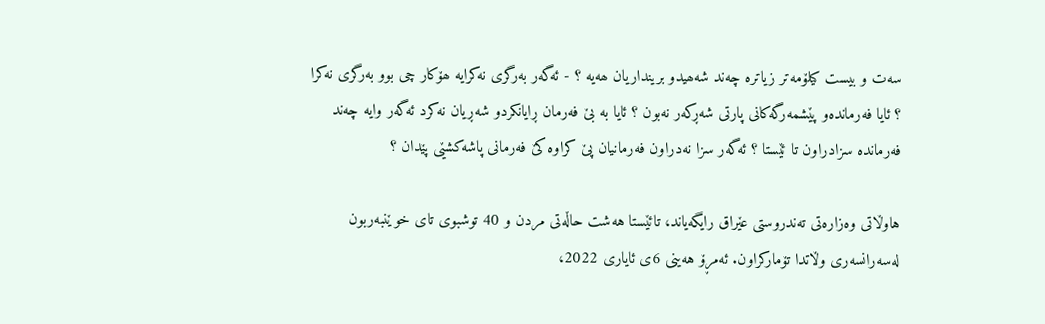سه‌ت و بیست کیلۆمه‌تر زیاتره‌ چه‌ند شه‌ھیدو برینداریان ھه‌یه‌ ؟ - ئه‌گه‌ر به‌رگرى نه‌کرایه‌ ھۆکار چى بوو به‌رگرى نه‌کرا ؟ ئایا فه‌رمانده‌و پێشمه‌رگه‌کانى پارتى شه‌ڕکه‌ر نه‌بون ؟ ئایا به‌ بێ فه‌رمان ڕایانکردو شه‌ڕیان نه‌کرد ئه‌گه‌ر وایه‌ چه‌ند فه‌رمانده‌ سزادراون تا ئێستا ؟ ئه‌گه‌ر سزا نه‌دراون فه‌رمانیان پێ کراوه‌ کێ فه‌رمانى پاشه‌کشێى پێدان ؟

هاوڵاتى وه‌زاره‌تى ته‌ندروستى عێراق رایگه‌یاند، تائێستا هه‌شت حاڵه‌تى مردن و 40 توشبوى تاى خوێنبه‌ربون له‌سه‌رانسه‌رى وڵاتدا تۆمارکراون. ئه‌مڕۆ هه‌ینى 6ى ئایارى 2022،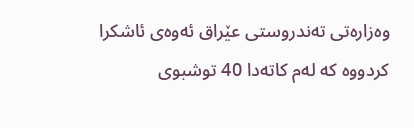وه‌زاره‌تى ته‌ندروستى عێراق ئه‌وه‌ى ئاشکرا کردووه‌ که‌ له‌م کاته‌دا 40 توشبوى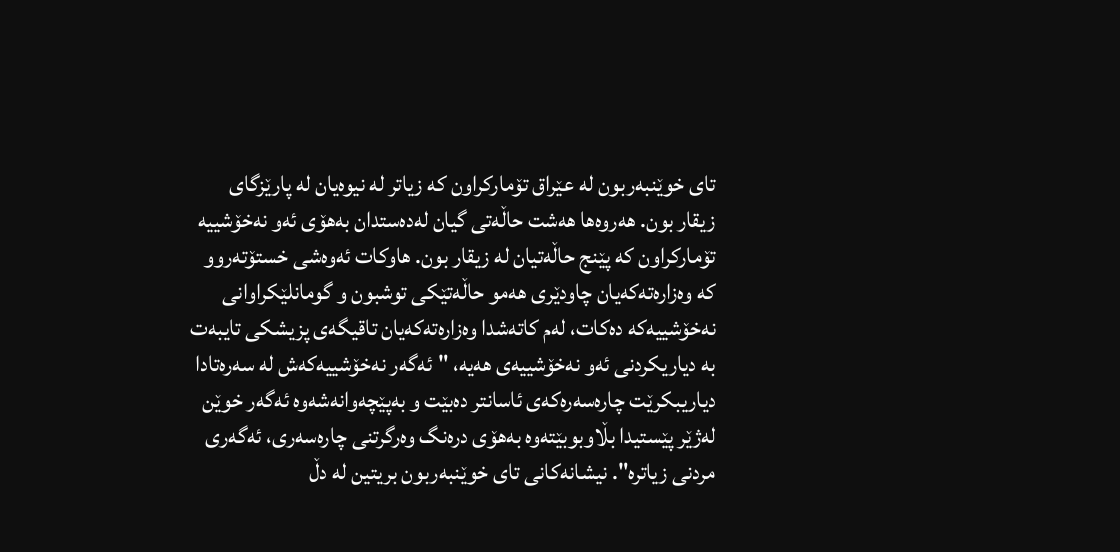تاى خوێنبه‌ربون له‌ عێراق تۆمارکراون که‌ زیاتر له‌ نیوه‌یان له‌ پارێزگاى زیقار بون. هه‌روه‌ها هه‌شت حاڵه‌تى گیان له‌ده‌ستدان به‌هۆى ئه‌و نه‌خۆشییه‌ تۆمارکراون که‌ پێنج حاڵه‌تیان له‌ زیقار بون. هاوکات ئه‌وه‌شى خستۆته‌روو که‌ وه‌زاره‌ته‌که‌یان چاودێرى هه‌مو حاڵه‌تێکى توشبون و گومانلێکراوانى نه‌خۆشییه‌که‌ ده‌کات، له‌م کاته‌شدا وه‌زاره‌ته‌که‌یان تاقیگه‌ى پزیشکى تایبه‌ت به‌ دیاریکردنى ئه‌و نه‌خۆشییه‌ى هه‌یه‌، "ئه‌گه‌ر نه‌خۆشییه‌که‌ش له‌ سه‌ره‌تادا دیاریبکرێت چاره‌سه‌ره‌که‌ى ئاسانتر ده‌بێت و به‌پێچه‌وانه‌شه‌وه‌ ئه‌گه‌ر خوێن له‌ژێر پێستیدا بڵاوبوبێته‌وه‌ به‌هۆى دره‌نگ وه‌رگرتنى چاره‌سه‌ری، ئه‌گه‌رى مردنى زیاتره‌". نیشانه‌کانى تاى خوێنبه‌ربون بریتین له‌ دڵ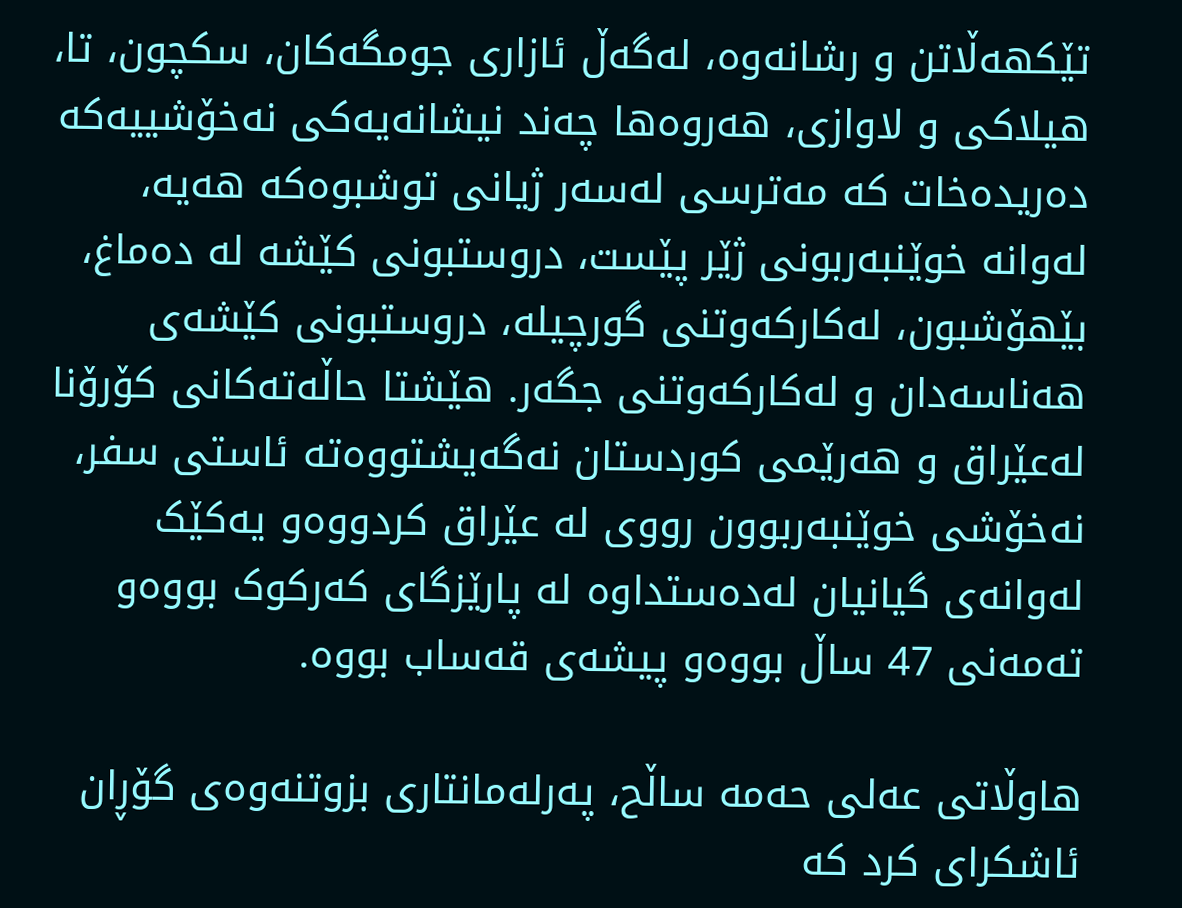تێکهه‌ڵاتن و رشانه‌وه‌، له‌گه‌ڵ ئازارى جومگه‌کان، سکچون، تا، هیلاکى و لاوازی، هه‌روه‌ها چه‌ند نیشانه‌یه‌کى نه‌خۆشییه‌که‌ ده‌ریده‌خات که‌ مه‌ترسى له‌سه‌ر ژیانى توشبوه‌که‌ هه‌یه‌، له‌وانه‌ خوێنبه‌ربونى ژێر پێست، دروستبونى کێشه‌ له‌ ده‌ماغ، بێهۆشبون، له‌کارکه‌وتنى گورچیله‌، دروستبونى کێشه‌ى هه‌ناسه‌دان و له‌کارکه‌وتنى جگه‌ر. هێشتا حاڵه‌ته‌کانى کۆرۆنا له‌عێراق و هه‌رێمى کوردستان نه‌گه‌یشتووه‌ته‌ ئاستى سفر، نه‌خۆشى خوێنبه‌ربوون رووى له‌ عێراق کردووه‌و یه‌کێک له‌وانه‌ى گیانیان له‌ده‌ستداوه‌ له‌ پارێزگاى که‌رکوک بووه‌و ته‌مه‌نى 47 ساڵ بووه‌و پیشه‌ى قه‌ساب بووه‌.

هاوڵاتى عه‌لى حه‌مه‌ ساڵح، په‌رله‌مانتارى بزوتنه‌وه‌ى گۆڕان ئاشکراى کرد که‌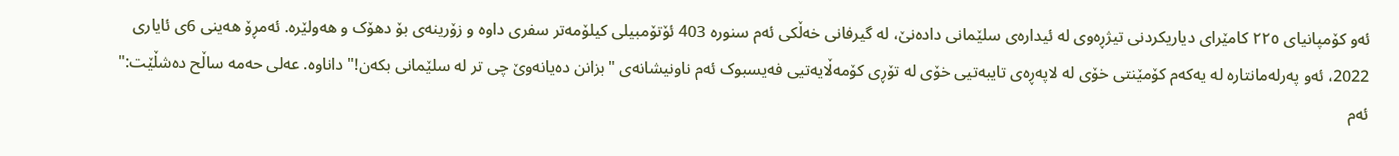ئه‌و کۆمپانیاى ٢٢٥ کامێراى دیاریکردنى تیژڕه‌وى له‌ ئیداره‌ى سلێمانى داده‌نێ، له‌ گیرفانى خه‌ڵکى ئه‌م سنوره‌ 403 ئۆتۆمبیلى کیلۆمه‌تر سفرى داوه‌ و زۆرینه‌ى بۆ دهۆک و هه‌ولێره‌. ئه‌مڕۆ هه‌ینى 6ى ئایارى 2022، ئه‌و په‌رله‌مانتاره‌ له‌ یه‌که‌م کۆمێنتى خۆى له‌ لاپه‌ڕه‌ى تایبه‌تیى خۆى له‌ تۆڕى کۆمه‌ڵایه‌تیى فه‌یسبوک ئه‌م ناونیشانه‌ى "بزانن ده‌یانه‌وێ چى تر له‌ سلێمانى بکه‌ن!" داناوه‌. عه‌لى حه‌مه‌ ساڵح ده‌شڵێت:" ئه‌م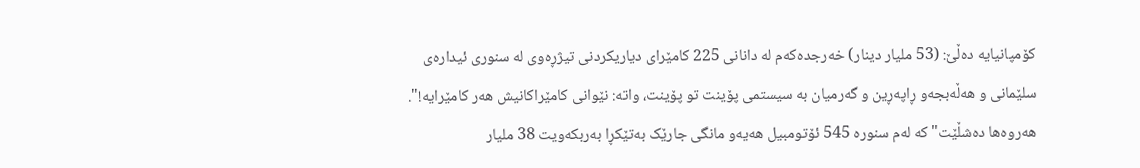کۆمپانیایه‌ ده‌ڵێ: (53 ملیار دینار) خه‌رجده‌که‌م له‌ دانانى 225 کامێراى دیاریکردنى تیژڕه‌وى له‌ سنورى ئیداره‌ى سلێمانى و هه‌ڵه‌بجه‌و ڕاپه‌ڕین و گه‌رمیان به‌ سیستمى پۆینت تو پۆینت، واته‌: نێوانى کامێراکانیش هه‌ر کامێرایه‌!". هه‌روه‌ها ده‌شڵێت" که‌ له‌م سنوره‌ 545 ئۆتومبیل هه‌یه‌و مانگى جارێک به‌تێکڕا به‌ربکه‌ویت 38 ملیار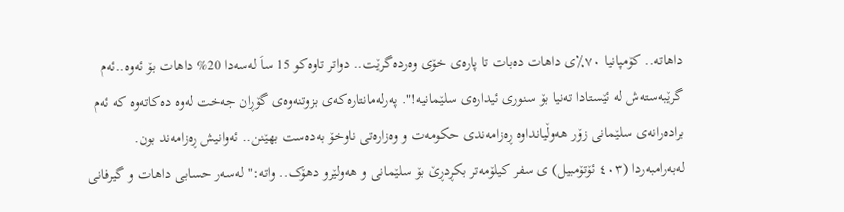داهاته‌.. کۆمپانیا ٧٠٪ى داهات ده‌بات تا پاره‌ى خۆى وه‌رده‌گرێت.. دواتر تاوه‌کو 15 ساَ له‌سه‌دا 20% داهات بۆ ئه‌وه‌..ئه‌م گرێبه‌سته‌ش له‌ ئێستادا ته‌نیا بۆ سنورى ئیداره‌ى سلێمانیه‌!". په‌رله‌مانتاره‌که‌ى بزوتنه‌وه‌ى گۆڕان جه‌خت له‌وه‌ ده‌کاته‌وه‌ که‌ ئه‌م براده‌رانه‌ى سلێمانى زۆر هه‌وڵیانداوه‌ ڕه‌زامه‌ندى حکومه‌ت و وه‌زاره‌تى ناوخۆ به‌ده‌ست بهێنن.. ئه‌وانیش ڕه‌زامه‌ند بون. له‌به‌رامبه‌ردا (٤٠٣ ئۆتۆمبیل) ى سفر کیلۆمه‌تر بکڕدڕێ بۆ سلێمانى و هه‌ولێرو دهۆک.. واته‌:" له‌سه‌ر حسابى داهات و گیرفانى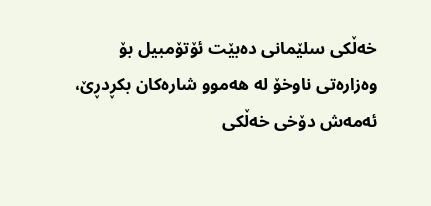خه‌ڵکى سلێمانى ده‌بێت ئۆتۆمبیل بۆ وه‌زاره‌تى ناوخۆ له‌ هه‌موو شاره‌کان بکڕدڕێ، ئه‌مه‌ش دۆخى خه‌ڵکى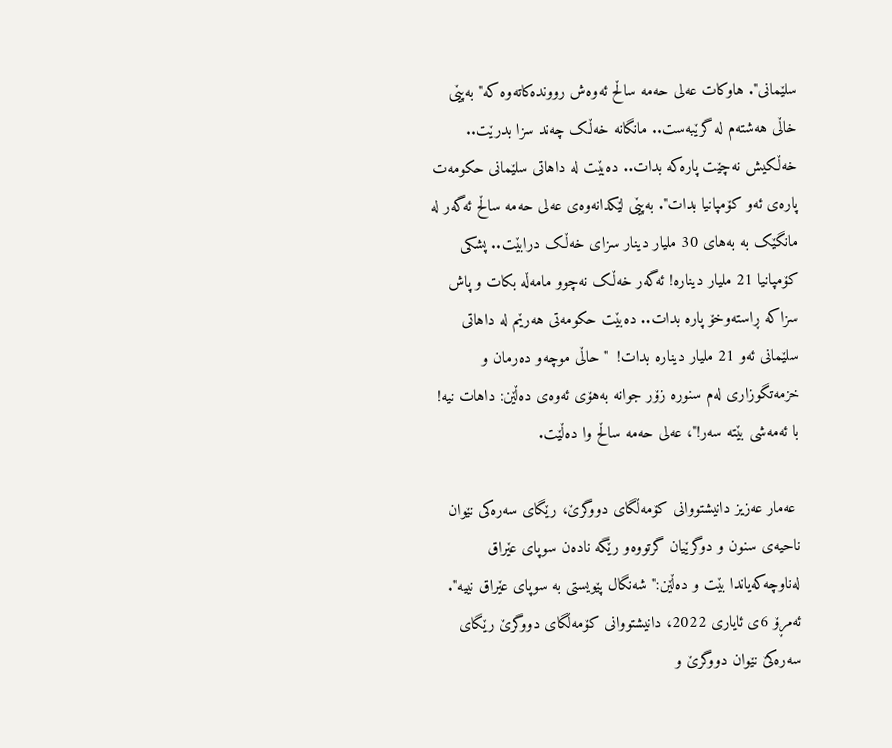سلێمانی". هاوکات عه‌لى حه‌مه‌ ساڵح ئه‌وه‌ش روونده‌کاته‌وه‌ که‌" به‌پێى خاڵى هه‌شته‌م له‌ گرێبه‌ست.. مانگانه‌ خه‌ڵک چه‌ند سزا بدرێت.. خه‌ڵکیش نه‌چێت پاره‌که‌ بدات.. ده‌بێت له‌ داهاتى سلێمانى حکومه‌ت پاره‌ى ئه‌و کۆمپانیا بدات". به‌پێى لێکدانه‌وه‌ى عه‌لى حه‌مه‌ ساڵح ئه‌گه‌ر له‌ مانگێک به‌ به‌هاى 30 ملیار دینار سزاى خه‌ڵک درابێت.. پشکى کۆمپانیا 21 ملیار دیناره‌! ئه‌گه‌ر خه‌ڵک نه‌چوو مامه‌ڵه‌ بکات و پاش سزاکه‌ ڕاسته‌وخۆ پاره‌ بدات.. ده‌بێت حکومه‌تى هه‌رێم له‌ داهاتى سلێمانى ئه‌و 21 ملیار دیناره‌ بدات!  "حاڵى موچه‌و ده‌رمان و خزمه‌تگوزارى له‌م سنوره‌ زۆر جوانه‌ به‌هۆى ئه‌وه‌ى ده‌ڵێن: داهات نیه‌! با ئه‌مه‌شى بێته‌ سه‌ر!"، عه‌لى حه‌مه‌ ساڵح وا ده‌ڵێت.

 عه‌مار عه‌زیز دانیشتووانى کۆمه‌ڵگاى دووگرێ، رێگاى سه‌ره‌کى نێوان ناحیه‌ى سنون و دوگرێیان گرتووه‌و رێگه‌ ناده‌ن سوپاى عێراق له‌ناوچه‌که‌یاندا بێت و ده‌ڵێن:" شه‌نگال پێویستى به‌ سوپاى عێراق نییه‌". ئه‌مڕۆ 6ى ئایارى 2022، دانیشتووانى کۆمه‌ڵگاى دووگرێ رێگاى سه‌ره‌کێ نێوان دووگرێ و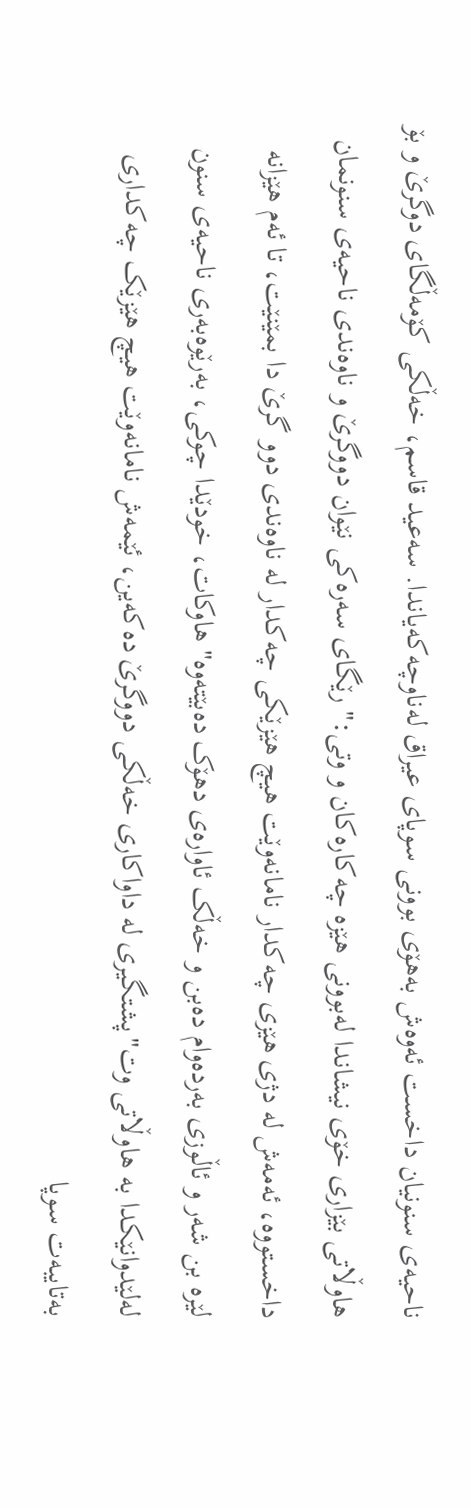ناحیه‌ى سنونیان داخست ئه‌وه‌ش به‌هۆى بوونى سوپاى عیراق له‌ناوچه‌که‌یاندا. سه‌عید قاسم، خه‌ڵکى کۆمه‌ڵگاى دوگرێ و بۆ هاوڵاتى بێزارى خۆى نیشاندا له‌بوونى هێزه‌ چه‌کاره‌کان و وتى:" رێگاى سه‌ره‌کى نێوان دووگرێ و ناوه‌ندى ناحیه‌ى سنونمان داخستووه‌، ئه‌مه‌ش له‌ دژى هێزى چه‌کدار نامانه‌وێت هیچ هێزێکى چه‌کدار له‌ ناوه‌ندى دوو گرێ دا بمێنێت، تا ئه‌م هێزانه‌ لێره‌ بن شه‌ر و ئاڵوزى به‌رده‌وام ده‌بن و خه‌ڵک ئاواره‌ى دهۆک ده‌بێته‌وه‌" هاوکات، خودێدا چوکی، به‌رێوه‌به‌رى ناحیه‌ى سنون له‌لێدوانێکدا به‌ هاوڵاتى وت"پشتگیرى له‌ داواکارى خه‌ڵکى دووگرێ ده‌که‌ین، ئێمه‌ش نامانه‌وێت هیچ هێزێک چه‌کدارى به‌تایبه‌ت سوپا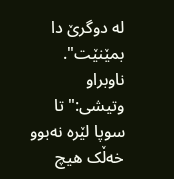له‌ دوگرێ دا بمێنێت". ناوبراو وتیشى:" تا سوپا لێره‌ نه‌بوو خه‌ڵک هیچ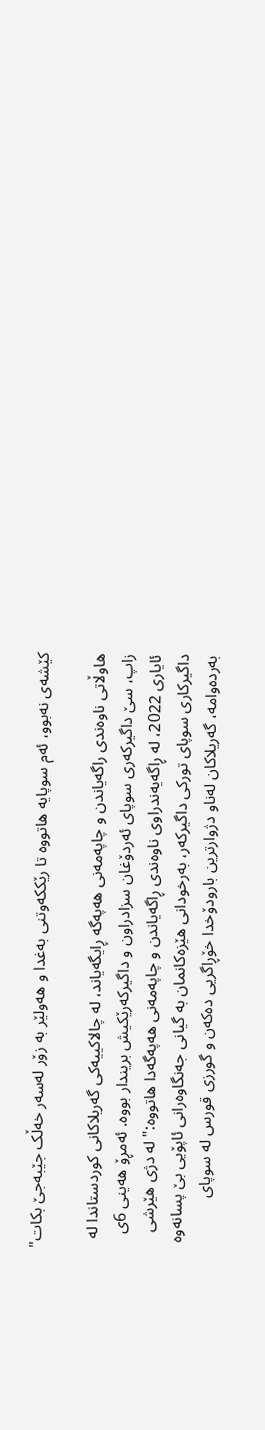کێشه‌ى نه‌بوو، ئه‌م سوپایه‌ هاتووه‌ تا رێککه‌وتنى به‌غدا و هه‌ولێر به‌ زۆر له‌سه‌ر خه‌ڵک جێبه‌جێ بکات"

هاوڵاتى ناوه‌ندى راگه‌یاندن و چاپه‌مه‌نى هه‌په‌گه‌ ڕایگه‌یاند، له‌ چالاکییه‌کى گه‌ریلاکانى کوردستاندا له‌ زاپ، سێ داگیرکه‌رى سوپاى ئه‌ردۆغان سزادراون و داگیرکه‌رێکیش بریندار بووه‌. ئه‌مڕۆ هه‌ینى 6ى ئایارى 2022، له‌ ڕاگه‌یه‌ندراوى ناوه‌ندى ڕاگه‌یاندن و چاپه‌مه‌نى هه‌په‌گه‌دا هاتووه‌:" له‌ دژى هێرشى داگیرکارى سوپاى تورکى داگیرکه‌ر، به‌رخودانى هێزه‌کانمان به‌ گیانى جه‌نگاوه‌رانى ئاپۆیى بێ پسانه‌وه‌ به‌رده‌وامه‌، گه‌ریلاکان له‌ناو دژوارترین بارودۆخدا خۆڕاگریى ده‌که‌ن و گورزى قورس له‌ سوپاى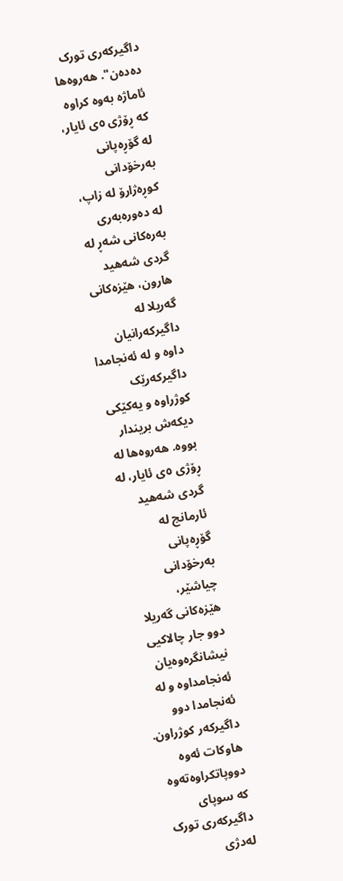داگیرکه‌رى تورک ده‌ده‌ن". هه‌روه‌ها ئاماژه‌ به‌وه‌ کراوه‌ که‌ ڕۆژى ٥ى ئایار، له‌ گۆڕه‌پانى به‌رخۆدانى کوڕه‌ژارۆ له‌ زاپ، له‌ ده‌وره‌به‌رى به‌ره‌کانى شه‌ڕ له‌ گردى شه‌هید هارون، هێزه‌کانى گه‌ریلا له‌ داگیرکه‌رانیان داوه‌ و له‌ ئه‌نجامدا داگیرکه‌رێک کوژراوه‌ و یه‌کێکى دیکه‌ش بریندار بووه‌. هه‌روه‌ها له‌ ڕۆژى ٥ى ئایار، له‌ گردى شه‌هید ئارمانج له‌ گۆڕه‌پانى به‌رخۆدانى چیاشێر، هێزه‌کانى گه‌ریلا دوو جار چالاکیى نیشانگره‌وه‌یان ئه‌نجامداوه‌ و له‌ ئه‌نجامدا دوو داگیرکه‌ر کوژراون. هاوکات ئه‌وه‌ دووپاتکراوه‌ته‌وه‌ که‌ سوپاى داگیرکه‌رى تورک له‌دژى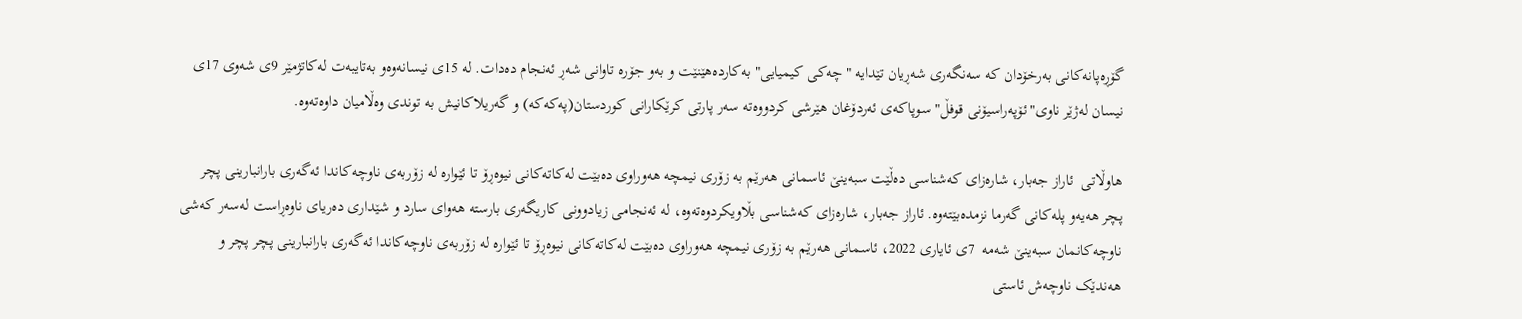گۆڕه‌پانه‌کانى به‌رخۆدان که‌ سه‌نگه‌رى شه‌ڕیان تێدایه‌ "چه‌کى کیمیایى" به‌کارده‌هێنێت و به‌و جۆره‌ تاوانى شه‌ڕ ئه‌نجام ده‌دات. له‌ 15ى نیسانه‌وه‌و به‌تایبه‌ت له‌کاتژمێر 9ى شه‌وى 17ى نیسان له‌ژێر ناوى"ئۆپه‌راسیۆنى قوفڵ" سوپاکه‌ى ئه‌ردۆغان هێرشى کردووه‌ته‌ سه‌ر پارتى کرێکارانى کوردستان(په‌که‌که‌) و گه‌ریلاکانیش به‌ توندى وه‌ڵامیان داوه‌ته‌وه‌.

هاوڵاتى  ‌ئاراز جه‌بار، شاره‌زاى که‌شناسى ده‌ڵێت سبه‌ینێ ئاسمانى ھه‌رێم به‌ زۆرى نیمچه‌ ھه‌وراوى ده‌بێت له‌کاته‌کانى نیوه‌ڕۆ تا ئێواره‌ له‌ زۆربه‌ى ناوچه‌کاندا ئه‌گه‌رى بارانبارینى پچر پچر هه‌یه‌و پله‌کانى گه‌رما نزمده‌بێته‌وه‌. ئاراز جه‌بار، شاره‌زاى که‌شناسى بڵاویکردوه‌ته‌وه‌، له‌ ئه‌نجامى زیادوونى کاریگه‌رى بارسته‌ ھه‌واى سارد و شێدارى ده‌ریاى ناوه‌ڕاست له‌سه‌ر که‌شى ناوچه‌کانمان سبه‌ینێ شه‌مه‌  7ى ئایارى 2022، ئاسمانى ھه‌رێم به‌ زۆرى نیمچه‌ ھه‌وراوى ده‌بێت له‌کاته‌کانى نیوه‌ڕۆ تا ئێواره‌ له‌ زۆربه‌ى ناوچه‌کاندا ئه‌گه‌رى بارانبارینى پچر پچر و ھه‌ندێک ناوچه‌ش ئاستى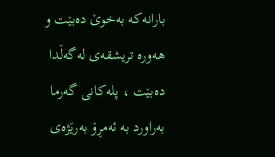بارانه‌که‌ به‌خوێ‌ ده‌بێت و ھه‌وره‌ تریشقه‌ى له‌گه‌ڵدا ده‌بێت ، پله‌کانى گه‌رما به‌راورد به‌ ئه‌مڕۆ به‌رێژه‌ى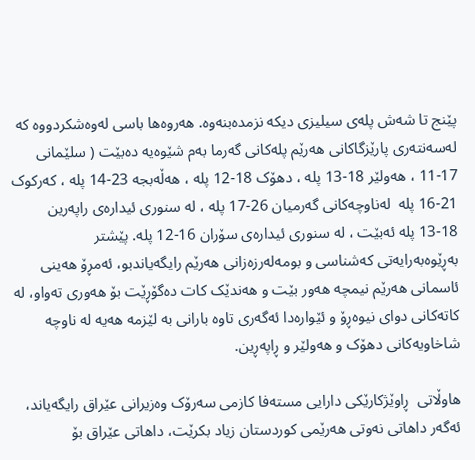پێنج تا شه‌ش پله‌ى سیلیزى دیکه‌ نزمده‌بنه‌وه‌. هه‌روه‌ها باسى له‌وه‌شکردووه‌ که‌ له‌سه‌نته‌رى پارێزگاکانى ھه‌رێم پله‌کانى گه‌رما به‌م شێوه‌یه‌ ده‌بێت ( سلێمانى 17-11 ، ھه‌ولێر 18-13 پله‌ ، دھۆک 18-12 پله‌ ، ھه‌ڵه‌بجه‌ 23-14 پله‌ ، که‌رکوک 21-16 پله‌  له‌ناوچه‌کانى گه‌رمیان 26-17 پله‌ ، له‌ سنورى ئیداره‌ى راپه‌رین 18-13 پله‌ ئه‌بێت ، له‌ سنورى ئیداره‌ى سۆران 16-12 پله‌. پێشتر به‌ڕێوه‌به‌رایه‌تى که‌شناسى و بومه‌له‌رزه‌زانى هه‌رێم رایگه‌یاندبو، ئه‌مڕۆ هه‌ینى ئاسمانى هه‌رێم نیمچه‌ هه‌ور بێت و هه‌ندێک کات ده‌گۆڕێت بۆ هه‌ورى ته‌واو، له‌ کاته‌کانى دواى نیوه‌ڕۆ و ئێواره‌دا ئه‌گه‌رى تاوه‌ بارانى به‌ لێزمه‌ هه‌یه‌ له‌ ناوچه‌ شاخاویه‌کانى دهۆک و هه‌ولێر و ڕاپه‌ڕین.

هاوڵاتى  ڕاوێژکارێکى دارایى مسته‌فا کازمى سه‌رۆک وه‌زیرانى عێراق رایگه‌یاند، ئه‌گه‌ر داهاتى نه‌وتى هه‌رێمى کوردستان زیاد بکرێت، داهاتى عێراق بۆ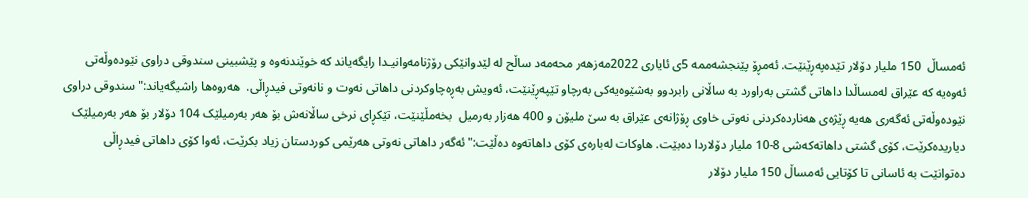ئه‌مساڵ  150 ملیار دۆلار تێده‌په‌ڕێنێت. ئه‌مڕۆ پێنجشه‌ممه‌ 5ى ئایارى 2022مه‌زهه‌ر محه‌مه‌د ساڵح له‌ لێدوانێکى رۆژنامه‌وانیـدا رایگه‌یاند که‌ خوێندنه‌وه‌ و پێشبینى سندوقى دراوى نێوده‌وڵه‌تى ئه‌وه‌یه‌ که‌ عێراق له‌مساڵدا داهاتى گشتى به‌راورد به‌ ساڵانى رابردوو به‌شێوه‌یه‌کى به‌رچاو تێپه‌ڕێنێت، ئه‌ویش به‌ڕه‌چاوکردنى داهاتى نه‌وت و نانه‌وتى فیدڕاڵی.  هه‌روه‌ها راشیگه‌یاند:" سندوقى دراوى نێوده‌وڵه‌تى ئه‌گه‌رى هه‌یه‌ ڕێژه‌ى هه‌نارده‌کردنى نه‌وتى خاوى ڕۆژانه‌ى عێراق به‌ سێ ملیۆن و 400 هه‌زار به‌رمیل  بخه‌مڵێنێت، تێکڕاى نرخى ساڵانه‌ش بۆ هه‌ر به‌رمیلێک 104 دۆلار بۆ هه‌ر به‌رمیلێک دیاریده‌کرێت، کۆى گشتى داهاته‌که‌شى 8-10 ملیار دۆلاردا ده‌بێت. هاوکات له‌باره‌ى کۆى داهاته‌وه‌ ده‌ڵێت:"ئه‌گه‌ر داهاتى نه‌وتى هه‌رێمى کوردستان زیاد بکرێت، ئه‌وا کۆى داهاتى فیدڕاڵى ده‌توانێت به‌ ئاسانى تا کۆتایى ئه‌مساڵ 150 ملیار دۆلار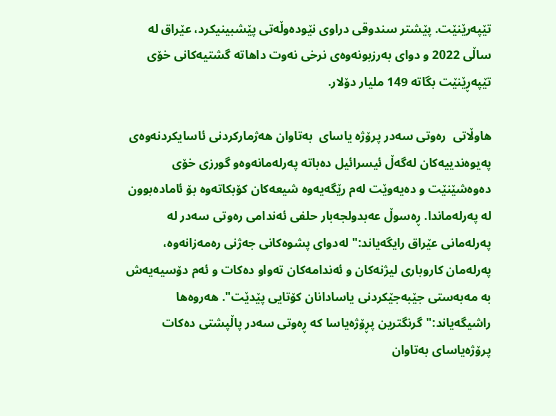تێپه‌رێنێت. پێشتر سندوقى دراوى نێوده‌وڵه‌تى پێشبینیکرد، عێراق له‌ ساڵى 2022 و دواى به‌رزبونه‌وه‌ى نرخى نه‌وت داهاته‌ گشتیه‌کانى خۆى تێپه‌ڕێنێت بگاته‌ 149 ملیار دۆلار.

هاوڵاتى ‌ ره‌وتى سه‌در پرۆژه‌ یاساى  به‌تاوان هه‌ژمارکردنى ئاسایکردنه‌وه‌ى په‌یوه‌ندییه‌کان له‌گه‌ڵ ئیسرائیل ده‌باته‌ په‌رله‌مانه‌وه‌و گورزى خۆى ده‌وه‌شێنێت و ده‌یه‌وێت له‌م رێگه‌یه‌وه‌ شیعه‌کان کۆبکاته‌وه‌ بۆ ئاماده‌بوون له‌ په‌رله‌ماندا. ڕه‌سوڵ عه‌بدولجه‌بار حلفى ئه‌ندامى ره‌وتى سه‌در له‌ په‌رله‌مانى عێراق رایگه‌یاند:"له‌دواى پشوه‌کانى جه‌ژنى ره‌مه‌زانه‌وه‌، په‌رله‌مان کاروبارى لیژنه‌کان و ئه‌ندامه‌کان ته‌واو ده‌کات و ئه‌م دۆسیه‌یه‌ش به‌ مه‌به‌ستى جێبه‌جێکردنى یاسادانان کۆتایى پێدێت". هه‌روه‌ها راشیگه‌یاند:"گرنگترین پڕۆژه‌یاسا که‌ ڕه‌وتى سه‌در پاڵپشتى ده‌کات پرۆژه‌یاساى به‌تاوان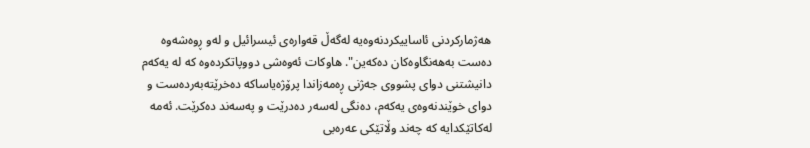هه‌ژمارکردنى ئاساییکردنه‌وه‌یه‌ له‌گه‌ڵ قه‌واره‌ى ئیسرائیل و له‌و ڕوه‌شه‌وه‌ ده‌ست به‌هه‌نگاوه‌کان ده‌که‌ین". هاوکات ئه‌وه‌شى دووپاتکرده‌وه‌ که‌ له‌ یه‌که‌م دانیشتنى دواى پشووى جه‌ژنى ڕه‌مه‌زاندا پرۆژه‌یاساکه‌ ده‌خرێته‌به‌رده‌ست و دواى خوێندنه‌وه‌ى یه‌که‌م، ده‌نگى له‌سه‌ر ده‌درێت و په‌سه‌ند ده‌کرێت. ئه‌مه‌ له‌کاتێکدایه‌ که‌ چه‌ند وڵاتێکى عه‌ره‌بى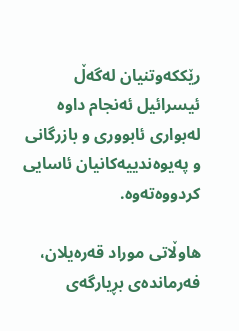رێککه‌وتنیان له‌گه‌ڵ ئیسرائیل ئه‌نجام داوه‌ له‌بوارى ئابوورى و بازرگانى و په‌یوه‌ندییه‌کانیان ئاسایی کردووه‌ته‌وه‌.

هاوڵاتى موراد قه‌ره‌یلان، فه‌رمانده‌ى بڕیارگه‌ى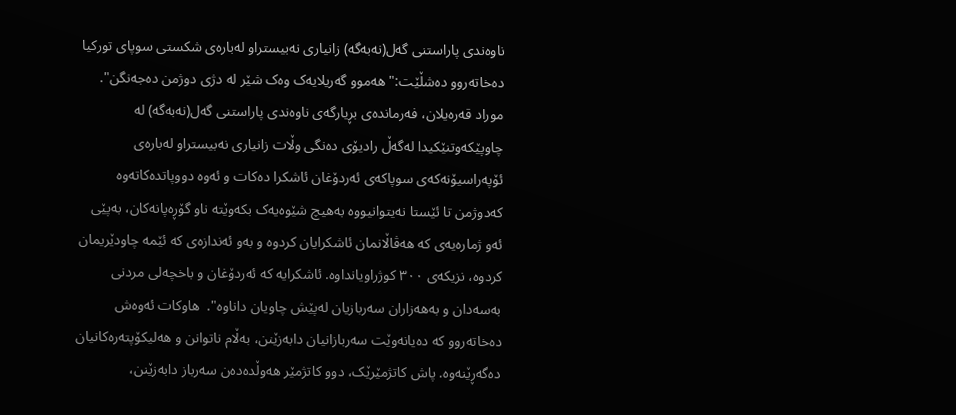ناوه‌ندى پاراستنى گه‌ل(نه‌به‌گه‌) زانیارى نه‌بیستراو له‌باره‌ى شکستى سوپاى تورکیا ده‌خاته‌روو ده‌شڵێت:" هه‌موو گه‌ریلایه‌ک وه‌ک شێر له‌ دژى دوژمن ده‌جه‌نگن". موراد قه‌ره‌یلان، فه‌رمانده‌ى بڕیارگه‌ى ناوه‌ندى پاراستنى گه‌ل(نه‌به‌گه‌) له‌ چاوپێکه‌وتنێکیدا له‌گه‌ڵ رادیۆى ده‌نگى وڵات زانیارى نه‌بیستراو له‌باره‌ى ئۆپه‌راسیۆنه‌که‌ى سوپاکه‌ى ئه‌ردۆغان ئاشکرا ده‌کات و ئه‌وه‌ دووپاتده‌کاته‌وه‌ که‌دوژمن تا ئێستا نه‌یتوانیووه‌ به‌هیچ شێوه‌یه‌ک بکه‌وێته‌ ناو گۆڕه‌پانه‌کان، به‌پێى ئه‌و ژماره‌یه‌ى که‌ هه‌ڤاڵانمان ئاشکرایان کردوه‌ و به‌و ئه‌ندازه‌ى که‌ ئێمه‌ چاودێریمان کردوه‌، نزیکه‌ى ٣٠٠ کوژراویانداوه‌. ئاشکرایه‌ که‌ ئه‌ردۆغان و باخچه‌لى مردنى به‌سه‌دان و به‌هه‌زاران سه‌ربازیان له‌پێش چاویان داناوه‌".  هاوکات ئه‌وه‌ش ده‌خاته‌روو که‌ ده‌یانه‌وێت سه‌ربازانیان دابه‌زێنن، به‌ڵام ناتوانن و هه‌لیکۆپته‌ره‌کانیان ده‌گه‌ڕێنه‌وه‌. پاش کاتژمێرێک، دوو کاتژمێر هه‌وڵده‌ده‌ن سه‌رباز دابه‌زێنن،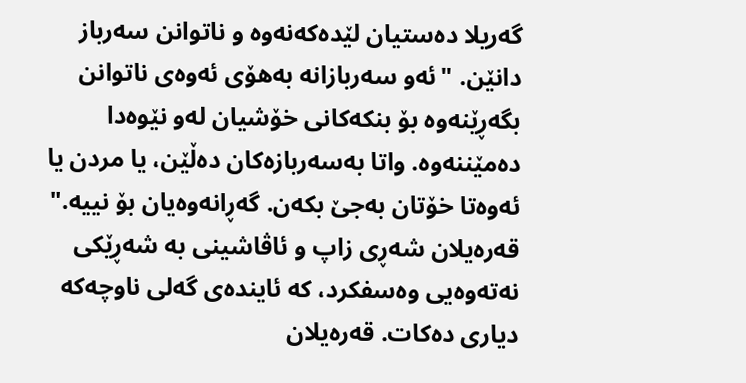گه‌ریلا ده‌ستیان لێده‌که‌نه‌وه‌ و ناتوانن سه‌رباز دانێن. "ئه‌و سه‌ربازانه‌ به‌هۆى ئه‌وه‌ى ناتوانن بگه‌ڕێنه‌وه‌ بۆ بنکه‌کانى خۆشیان له‌و نێوه‌دا ده‌مێننه‌وه‌. واتا به‌سه‌ربازه‌کان ده‌ڵێن، یا مردن یا ئه‌وه‌تا خۆتان به‌جێ بکه‌ن. گه‌ڕانه‌وه‌یان بۆ نییه‌."  قه‌ره‌یلان شه‌ڕى زاپ و ئاڤاشینى به‌ شه‌ڕێکى نه‌ته‌وه‌یى وه‌سفکرد، که‌ ئاینده‌ى گه‌لى ناوچه‌که‌ دیارى ده‌کات. قه‌ره‌یلان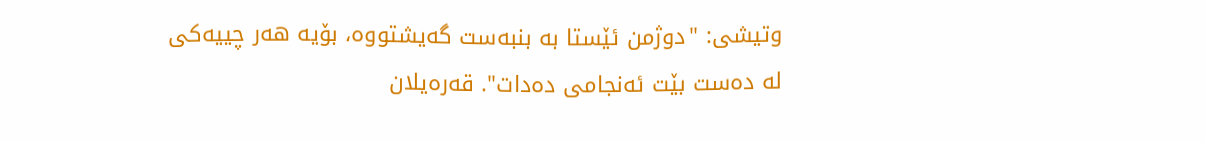وتیشی: "دوژمن ئێستا به‌ بنبه‌ست گه‌یشتووه‌، بۆیه‌ هه‌ر چییه‌کى له‌ ده‌ست بێت ئه‌نجامى ده‌دات". قه‌ره‌یلان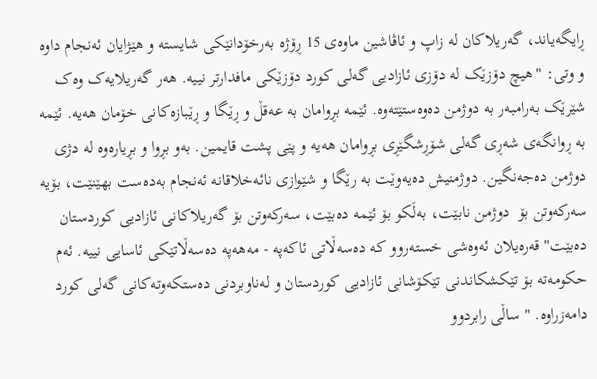ڕایگه‌یاند، گه‌ریلاکان له‌ زاپ و ئاڤاشین ماوه‌ى 15 ڕۆژه‌ به‌رخۆدانێکى شایسته‌ و هێژایان ئه‌نجام داوه‌ و وتی: "هیچ دۆزێک له‌ دۆزى ئازادیى گه‌لى کورد دۆزێکى مافدارتر نییه‌. هه‌ر گه‌ریلایه‌ک وه‌ک شێرێک به‌رامبه‌ر به‌ دوژمن ده‌وه‌ستێته‌وه‌. ئێمه‌ بڕوامان به‌ عه‌قڵ و ڕێگا و ڕێبازه‌کانى خۆمان هه‌یه‌. ئێمه‌ به‌ ڕوانگه‌ى شه‌ڕى گه‌لى شۆڕشگێڕى بڕوامان هه‌یه‌ و پێى پشت قایمین. به‌و بڕوا و بڕیاره‌وه‌ له‌ دژى دوژمن ده‌جه‌نگین. دوژمنیش ده‌یه‌وێت به‌ رێگا و شێوازى نائه‌خلاقانه‌ ئه‌نجام به‌ده‌ست بهێنێت، بۆیه‌ سه‌رکه‌وتن بۆ  دوژمن نابێت، به‌ڵکو بۆ ئێمه‌ ده‌بێت، سه‌رکه‌وتن بۆ گه‌ریلاکانى ئازادیى کوردستان ده‌بێت" قه‌ره‌یلان ئه‌وه‌شى خسته‌روو که‌ ده‌سه‌ڵاتى ئاکه‌په‌ - مه‌هه‌په‌ ده‌سه‌ڵاتێکى ئاسایى نییه‌. ئه‌م حکومه‌ته‌ بۆ تێکشکاندنى تێکۆشانى ئازادیى کوردستان و له‌ناوبردنى ده‌ستکه‌وته‌کانى گه‌لى کورد دامه‌زراوه‌. " ساڵى رابردوو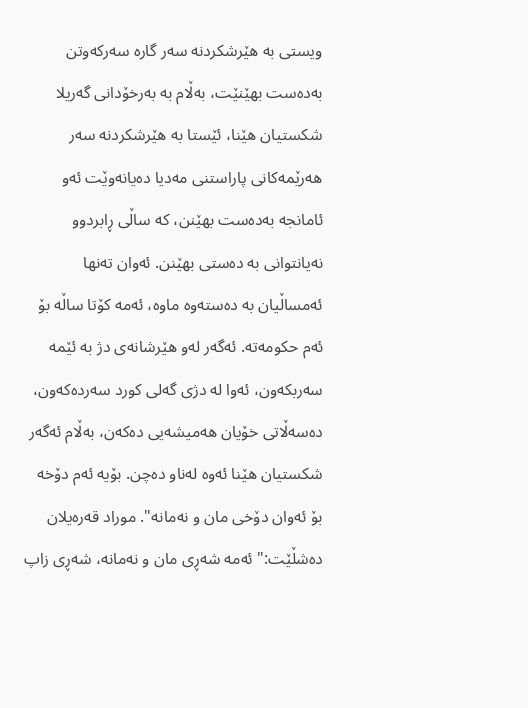ویستى به‌ هێرشکردنه‌ سه‌ر گاره‌ سه‌رکه‌وتن به‌ده‌ست بهێنێت، به‌ڵام به‌ به‌رخۆدانى گه‌ریلا شکستیان هێنا، ئێستا به‌ هێرشکردنه‌ سه‌ر هه‌رێمه‌کانى پاراستنى مه‌دیا ده‌یانه‌وێت ئه‌و ئامانجه‌ به‌ده‌ست بهێنن، که‌ ساڵى ڕابردوو نه‌یانتوانى به‌ ده‌ستى بهێنن. ئه‌وان ته‌نها ئه‌مساڵیان به‌ ده‌سته‌وه‌ ماوه‌، ئه‌مه‌ کۆتا ساڵه‌ بۆ ئه‌م حکومه‌ته‌. ئه‌گه‌ر له‌و هێرشانه‌ى دژ به‌ ئێمه‌ سه‌ربکه‌ون، ئه‌وا له‌ دژى گه‌لى کورد سه‌رده‌که‌ون، ده‌سه‌ڵاتى خۆیان هه‌میشه‌یى ده‌که‌ن، به‌ڵام ئه‌گه‌ر شکستیان هێنا ئه‌وه‌ له‌ناو ده‌چن. بۆیه‌ ئه‌م دۆخه‌ بۆ ئه‌وان دۆخى مان و نه‌مانه‌". موراد قه‌ره‌یلان ده‌شڵێت:" ئه‌مه‌ شه‌ڕى مان و نه‌مانه‌، شه‌ڕى زاپ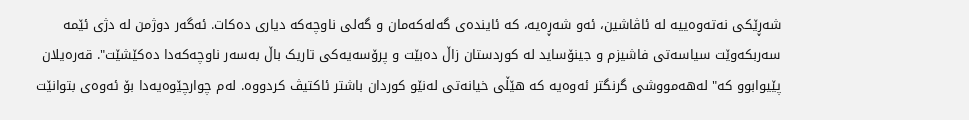شه‌ڕێکى نه‌ته‌وه‌ییه‌ له‌ ئاڤاشین، ئه‌و شه‌ڕه‌یه‌، که‌ ئاینده‌ى گه‌له‌که‌مان و گه‌لى ناوچه‌که‌ دیارى ده‌کات. ئه‌گه‌ر دوژمن له‌ دژى ئێمه‌ سه‌ربکه‌وێت سیاسه‌تى فاشیزم و جینۆساید له‌ کوردستان زاڵ ده‌بێت و پرۆسه‌یه‌کى تاریک باڵ به‌سه‌ر ناوچه‌که‌دا ده‌کێشێت". قه‌ره‌یلان پێیوابوو که‌" له‌هه‌مووشى گرنگتر ئه‌وه‌یه‌ که‌ هێڵى خیانه‌تى له‌نێو کوردان باشتر ئاکتیڤ کردووه‌. له‌م چوارچێوه‌یه‌دا بۆ ئه‌وه‌ى بتوانێت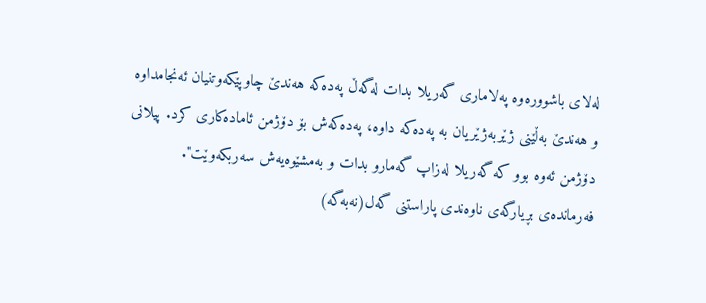له‌لاى باشووره‌وه‌ په‌لامارى گه‌ریلا بدات له‌گه‌ڵ په‌ده‌که‌ هه‌ندێ چاوپێکه‌وتنیان ئه‌نجامداوه‌ و هه‌ندێ به‌ڵێنى ژێربه‌ژێریان به‌ په‌ده‌که‌ داوه‌، په‌ده‌که‌ش بۆ دۆژمن ئاماده‌کارى کرد. پیلانى دۆژمن ئه‌وه‌ بوو که‌ گه‌ریلا له‌زاپ گه‌مارو بدات و به‌مشێوه‌یه‌ش سه‌ربکه‌وێت". فه‌رمانده‌ى بڕیارگه‌ى ناوه‌ندى پاراستنى گه‌ل(نه‌به‌گه‌)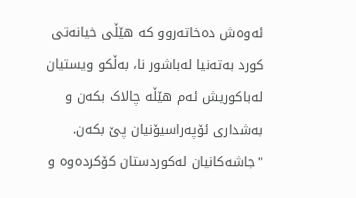ئه‌وه‌ش ده‌خاته‌روو که‌ هێڵى خیانه‌تى کورد به‌ته‌نیا له‌باشور نا، به‌ڵکو ویستیان له‌باکوریش ئه‌م هێڵه‌ چالاک بکه‌ن و به‌شدارى ئۆپه‌راسیۆنیان پێ بکه‌ن. "جاشه‌کانیان له‌کوردستان کۆکرده‌وه‌ و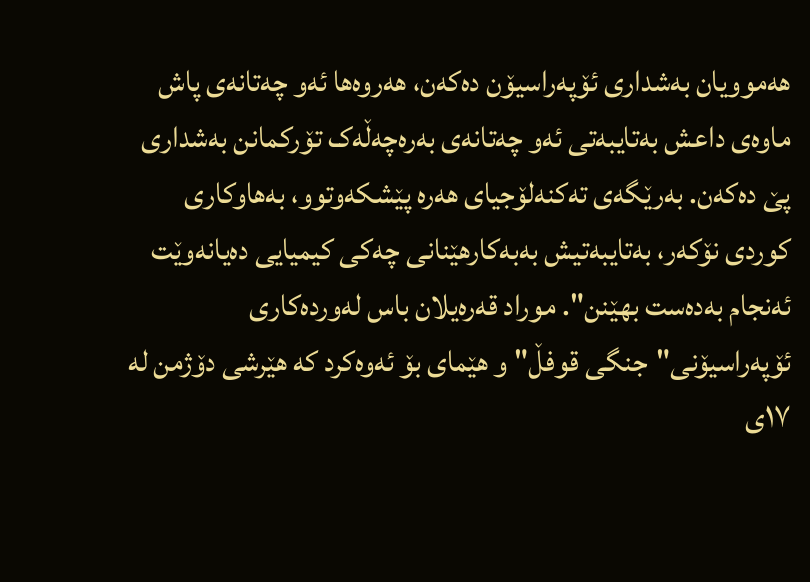هه‌موویان به‌شدارى ئۆپه‌راسیۆن ده‌که‌ن، هه‌روه‌ها ئه‌و چه‌تانه‌ى پاش ماوه‌ى داعش به‌تایبه‌تى ئه‌و چه‌تانه‌ى به‌ره‌چه‌ڵه‌ک تۆرکمانن به‌شدارى پێ ده‌که‌ن. به‌رێگه‌ى ته‌کنه‌لۆجیاى هه‌ره‌ پێشکه‌وتوو، به‌هاوکارى کوردى نۆکه‌ر، به‌تایبه‌تیش به‌به‌کارهێنانى چه‌کى کیمیایى ده‌یانه‌وێت ئه‌نجام به‌ده‌ست بهێنن". موراد قه‌ره‌یلان باس له‌ورده‌کارى ئۆپه‌راسیۆنى"جنگى قوفڵ" و هێماى بۆ ئه‌وه‌کرد که‌ هێرشى دۆژمن له‌ ١٧ى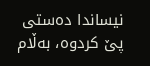نیساندا ده‌ستى پێ کردوه‌، به‌ڵام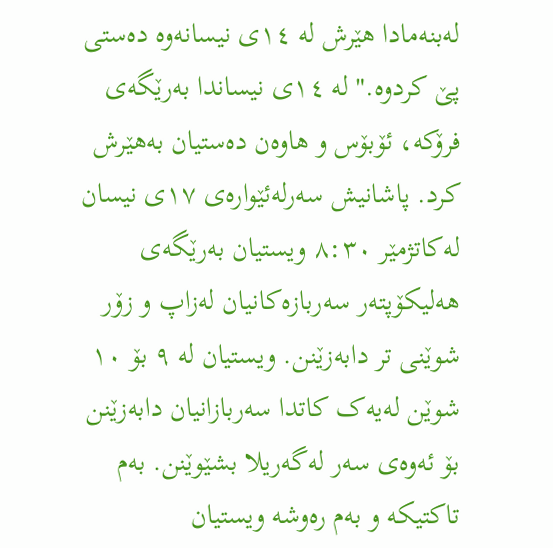له‌بنه‌مادا هێرش له‌ ١٤ى نیسانه‌وه‌ ده‌ستى پێ کردوه‌." له‌ ١٤ى نیساندا به‌رێگه‌ى فرۆکه‌، ئۆبۆس و هاوه‌ن ده‌ستیان به‌هێرش کرد. پاشانیش سه‌رله‌ئێواره‌ى ١٧ى نیسان له‌کاتژمێر ٨:٣٠ ویستیان به‌رێگه‌ى هه‌لیکۆپته‌ر سه‌ربازه‌کانیان له‌زاپ و زۆر شوێنى تر دابه‌زێنن. ویستیان له‌ ٩ بۆ ١٠ شوێن له‌یه‌ک کاتدا سه‌ربازانیان دابه‌زێنن بۆ ئه‌وه‌ى سه‌ر له‌گه‌ریلا بشێوێنن. به‌م تاکتیکه‌ و به‌م ره‌وشه‌ ویستیان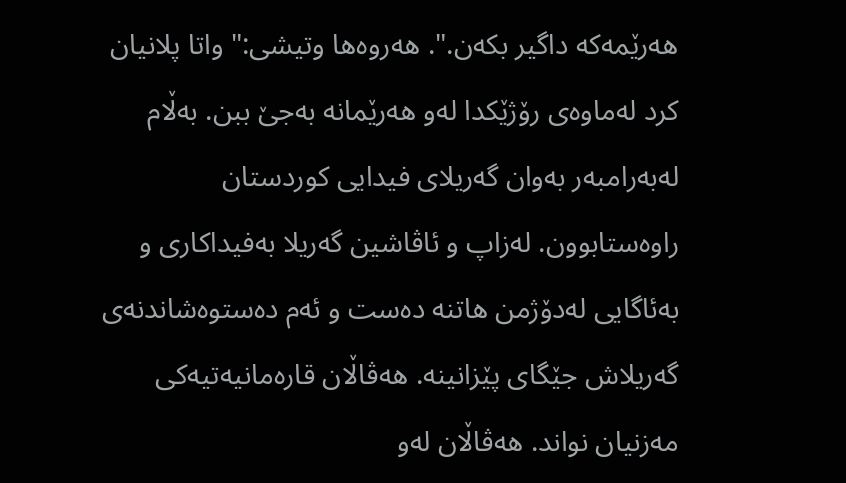هه‌رێمه‌که‌ داگیر بکه‌ن.". هه‌روه‌ها وتیشى:" واتا پلانیان کرد له‌ماوه‌ى رۆژێکدا له‌و هه‌رێمانه‌ به‌جێ ببن. به‌ڵام له‌به‌رامبه‌ر به‌وان گه‌ریلاى فیدایى کوردستان راوه‌ستابوون. له‌زاپ و ئاڤاشین گه‌ریلا به‌فیداکارى و به‌ئاگایى له‌دۆژمن هاتنه‌ ده‌ست و ئه‌م ده‌ستوه‌شاندنه‌ى گه‌ریلاش جێگاى پێزانینه‌. هه‌ڤاڵان قاره‌مانیه‌تیه‌کى مه‌زنیان نواند. هه‌ڤاڵان له‌و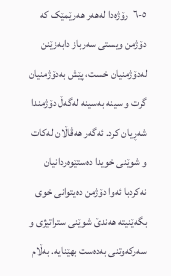٥-٦  رۆژه‌دا له‌هه‌ر هه‌رێمێک که‌ دۆژمن ویستى سه‌رباز دابه‌زێنن له‌دۆژمنیان خست، پێش به‌دۆژمنیان گرت و سینه‌ به‌سینه‌ له‌گه‌ڵ دۆژمندا شه‌ڕیان کرد. ئه‌گه‌ر هه‌ڤاڵان له‌کات و شوێنى خویدا ده‌ستێوه‌ردانیان نه‌کردبا ئه‌وا دۆژمن ده‌یتوانى خوى بگه‌ێنیته‌ هه‌ندێ شوێنى ستراتیژى و سه‌رکه‌وتنى به‌ده‌ست بهێنایه‌. به‌ڵام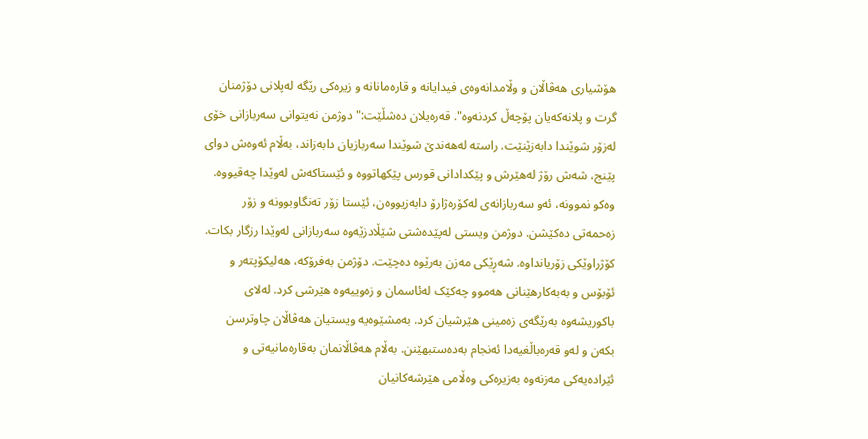هۆشیارى هه‌ڤاڵان و وڵامدانه‌وه‌ى فیدایانه‌ و قاره‌مانانه‌ و زیره‌کى رێگه‌ له‌پلانى دۆژمنان گرت و پلانه‌که‌یان پۆچه‌ڵ کردنه‌وه‌". قه‌ره‌یلان ده‌شڵێت:"دوژمن نه‌یتوانى سه‌ربازانى خۆى له‌زۆر شوێندا دابه‌زێنێت. راسته‌ له‌هه‌ندێ شوێندا سه‌ربازیان دابه‌زاند، به‌ڵام ئه‌وه‌ش دواى پێنج، شه‌ش رۆژ له‌هێرش و پێکدادانى قورس پێکهاتووه‌ و ئێستاکه‌ش له‌وێدا چه‌قیووه‌. وه‌کو نموونه‌، ئه‌و سه‌ربازانه‌ى له‌کۆره‌ژارۆ دابه‌زیووه‌ن، ئێستا زۆر ته‌نگاوبوونه‌ و زۆر زه‌حمه‌تى ده‌کێشن. دوژمن ویستى له‌پێده‌شتى شێڵادزێه‌وه‌ سه‌ربازانى له‌وێدا رزگار بکات. کۆژراوێکى زۆریانداوه‌. شه‌ڕێکى مه‌زن به‌رێوه‌ ده‌چێت. دۆژمن به‌فرۆکه‌، هه‌لیکۆپته‌ر و ئۆبۆس و به‌به‌کارهێنانى هه‌موو چه‌کێک له‌ئاسمان و زه‌وییه‌وه‌ هێرشى کرد. له‌لاى باکوریشه‌وه‌ به‌رێگه‌ى زه‌مینى هێرشیان کرد. به‌مشێوه‌یه‌ ویستیان هه‌ڤاڵان چاوترسن بکه‌ن و له‌و قه‌ره‌باڵغیه‌دا ئه‌نجام به‌ده‌ستبهێنن. به‌ڵام هه‌ڤاڵانمان به‌قاره‌مانیه‌تى و ئێراده‌یه‌کى مه‌زنه‌وه‌ به‌زیره‌کى وه‌ڵامى هێرشه‌کانیان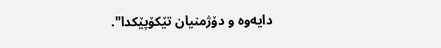دایه‌وه‌ و دۆژمنیان تێکۆپێکدا".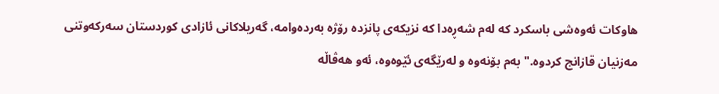هاوکات ئه‌وه‌شى باسکرد که‌ له‌م شه‌ڕه‌دا که‌ نزیکه‌ى پانزده‌ رۆژه‌ به‌رده‌وامه‌، گه‌ریلاکانى ئازادى کوردستان سه‌رکه‌وتنى مه‌زنیان قازانج کردوه‌." به‌م بۆنه‌وه‌ و له‌رێگه‌ى ئێوه‌وه‌، ئه‌و هه‌ڤاڵه‌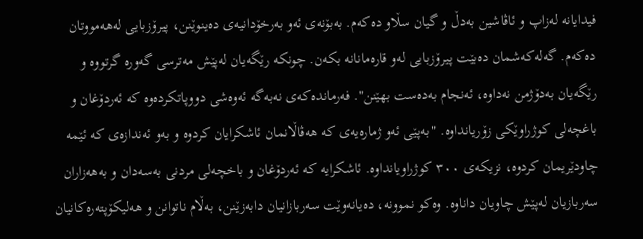فیدایانه‌ له‌زاپ و ئاڤاشین به‌دڵ و گیان سڵاو ده‌که‌م. به‌بۆنه‌ى ئه‌و به‌رخۆدانیه‌ى ده‌ینوێنن، پیرۆزبایى له‌هه‌مووتان ده‌که‌م. گه‌له‌که‌شمان ده‌بێت پیرۆزبایى له‌و قاره‌مانانه‌ بکه‌ن. چونکه‌ رێگه‌یان له‌پێش مه‌ترسى گه‌وره‌ گرتووه‌ و رێگه‌یان به‌دۆژمن نه‌داوه‌، ئه‌نجام به‌ده‌ست بهێنن". فه‌رمانده‌که‌ى نه‌به‌گه‌ ئه‌وه‌شى دووپاتکرده‌وه‌ که‌ ئه‌ردۆغان و باغچه‌لى کوژراوێکى زۆریانداوه‌. "به‌پێى ئه‌و ژماره‌یه‌ى که‌ هه‌ڤاڵانمان ئاشکرایان کردوه‌ و به‌و ئه‌ندازه‌ى که‌ ئێمه‌ چاودێریمان کردوه‌، نزیکه‌ى ٣٠٠ کوژراویانداوه‌. ئاشکرایه‌ که‌ ئه‌ردۆغان و باخچه‌لى مردنى به‌سه‌دان و به‌هه‌زاران سه‌ربازیان له‌پێش چاویان داناوه‌. وه‌کو نموونه‌، ده‌یانه‌وێت سه‌ربازانیان دابه‌زێنن، به‌ڵام ناتوانن و هه‌لیکۆپته‌ره‌کانیان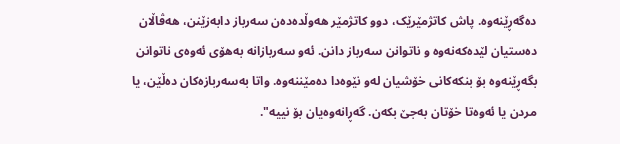ده‌گه‌ڕێنه‌وه‌. پاش کاتژمێرێک، دوو کاتژمێر هه‌وڵده‌ده‌ن سه‌رباز دابه‌زێنن، هه‌ڤاڵان ده‌ستیان لێده‌که‌نه‌وه‌ و ناتوانن سه‌رباز دانن. ئه‌و سه‌ربازانه‌ به‌هۆى ئه‌وه‌ى ناتوانن بگه‌ڕێنه‌وه‌ بۆ بنکه‌کانى خۆشیان له‌و نێوه‌دا ده‌مێننه‌وه‌. واتا به‌سه‌ربازه‌کان ده‌ڵێن، یا مردن یا ئه‌وه‌تا خۆتان به‌جێ بکه‌ن. گه‌ڕانه‌وه‌یان بۆ نییه‌".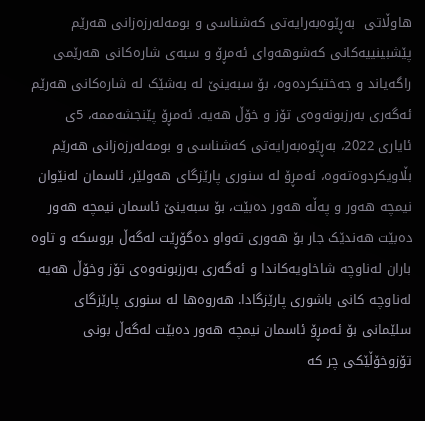هاوڵاتى ‌ به‌ڕێوه‌به‌رایه‌تى که‌شناسى و بومه‌له‌رزه‌زانى هه‌رێم پێشبینییه‌کانى که‌شوهه‌واى ئه‌مڕۆ و سبه‌ى شاره‌کانى هه‌رێمى راگه‌یاند و جه‌ختیکرده‌وه‌، بۆ سبه‌ینێ له‌ به‌شێک له‌ شاره‌کانى هه‌رێم ئه‌گه‌رى به‌رزبونه‌وه‌ى تۆز و خۆڵ هه‌یه‌. ئه‌مڕۆ پێنجشه‌ممه‌، 5ى ئایارى 2022، به‌ڕێوه‌به‌رایه‌تى که‌شناسى و بومه‌له‌رزه‌زانى هه‌رێم بڵاویکردوه‌ته‌وه‌، ئه‌مڕۆ له‌ سنورى پارێزگاى هه‌ولێر، ئاسمان له‌نێوان نیمچه‌ هه‌ور و په‌ڵه‌ هه‌ور ده‌بێت، بۆ سبه‌ینێ ئاسمان نیمچه‌ هه‌ور ده‌بێت هه‌ندێک جار بۆ هه‌ورى ته‌واو ده‌گۆڕێت له‌گه‌ڵ بروسکه‌ و تاوه‌ باران له‌ناوچه‌ شاخاویه‌کاندا و ئه‌گه‌رى به‌رزبونه‌وه‌ى تۆز وخۆڵ هه‌یه‌ له‌ناوچه‌ کانى باشورى پارێزگادا. هه‌روه‌ها له‌ سنورى پارێزگاى سلێمانى بۆ ئه‌مڕۆ ئاسمان نیمچه‌ هه‌ور ده‌بێت له‌گه‌ڵ بونى تۆزوخۆڵێکى چر که‌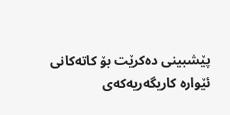پێشبینى ده‌کرێت بۆ کاته‌کانى ئێواره‌ کاریگه‌ریه‌که‌ى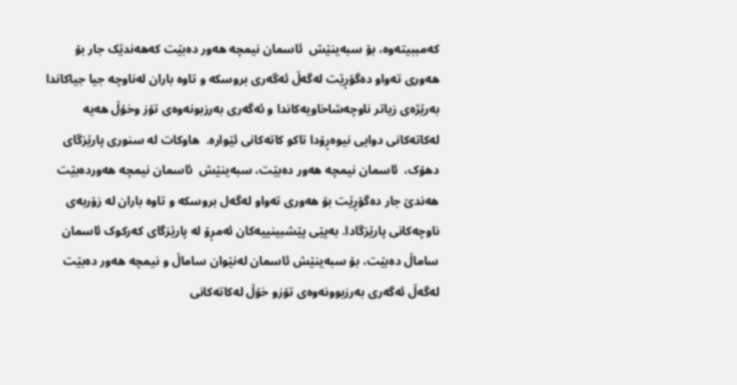که‌مببیته‌وه‌، بۆ سبه‌ینێش  ئاسمان نیمچه‌ هه‌ور ده‌بێت که‌هه‌ندێک جار بۆ هه‌ورى ته‌واو ده‌گۆڕێت له‌گه‌ڵ ئه‌گه‌رى بروسکه‌ و تاوه‌ باران له‌ناوچه‌ جیا جیاکاندا به‌رێژه‌ى زیاتر ناوچه‌شاخاویه‌کاندا و ئه‌گه‌رى به‌رزبونه‌وه‌ى تۆز وخۆڵ هه‌یه‌ له‌کاته‌کانى دوایى نیوه‌ڕۆدا تاکو کاته‌کانى ئێواره‌.  هاوکات له‌ سنورى پارێزگاى دهۆک،  ئاسمان نیمچه‌ هه‌ور ده‌بێت، سبه‌ینێش  ئاسمان نیمچه‌ هه‌ورده‌بێت هه‌ندێ جار ده‌گۆڕێت بۆ هه‌ورى ته‌واو له‌گه‌ل بروسکه‌ و تاوه‌ باران له‌ زۆربه‌ى ناوچه‌کانى پارێزگادا. به‌پێى پێشبینییه‌کان ئه‌مڕۆ له‌ پارێزگاى که‌رکوک ئاسمان ساماڵ ده‌بێت، بۆ سبه‌ینێش ئاسمان له‌نێوان ساماڵ و نیمچه‌ هه‌ور ده‌بێت له‌گه‌ڵ ئه‌گه‌رى به‌رزبوونه‌وه‌ى تۆزو خۆڵ له‌کاته‌کانى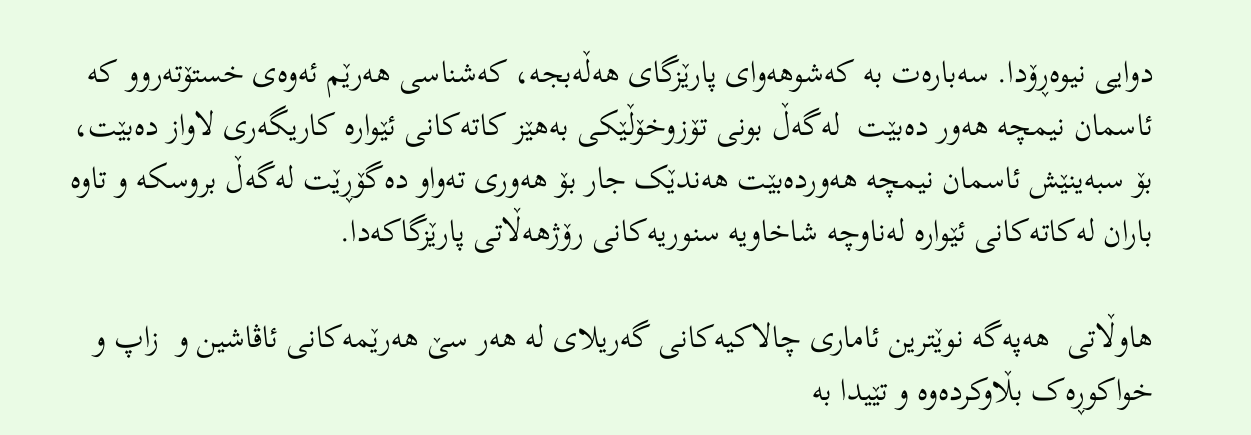دوایى نیوه‌ڕۆدا. سه‌باره‌ت به‌ که‌شوهه‌واى پارێزگاى هه‌ڵه‌بجه‌، که‌شناسى هه‌رێم ئه‌وه‌ى خستۆته‌روو که‌ ئاسمان نیمچه‌ هه‌ور ده‌بێت  له‌گه‌ڵ بونى تۆزوخۆڵێکى به‌هێز کاته‌کانى ئێواره‌ کاریگه‌رى لاواز ده‌بێت، بۆ سبه‌ینێش ئاسمان نیمچه‌ هه‌ورده‌بێت هه‌ندێک جار بۆ هه‌ورى ته‌واو ده‌گۆڕێت له‌گه‌ڵ بروسکه‌ و تاوه‌ باران له‌کاته‌کانى ئێواره‌ له‌ناوچه‌ شاخاویه‌ سنوریه‌کانى رۆژهه‌ڵاتى پارێزگاکه‌دا.

هاوڵاتى  هه‌په‌گه‌ نوێترین ئامارى چالاکیه‌کانى گه‌ریلاى له‌ هه‌ر سێ هه‌رێمه‌کانى ئاڤاشین و  زاپ و خواکوڕه‌ک بڵاوکرده‌وه‌ و تێیدا به‌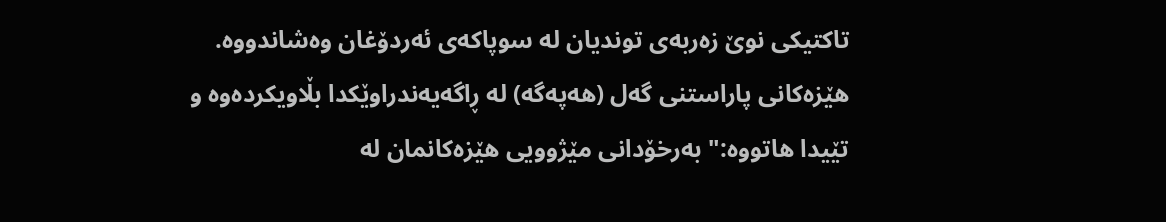تاکتیکى نوێ زه‌ربه‌ى توندیان له‌ سوپاکه‌ى ئه‌ردۆغان وه‌شاندووه‌. هێزه‌کانى پاراستنى گه‌ل (هه‌په‌گه‌) له‌ ڕاگه‌یه‌ندراوێکدا بڵاویکرده‌وه‌ و تێیدا هاتووه‌:" به‌رخۆدانى مێژوویى هێزه‌کانمان له‌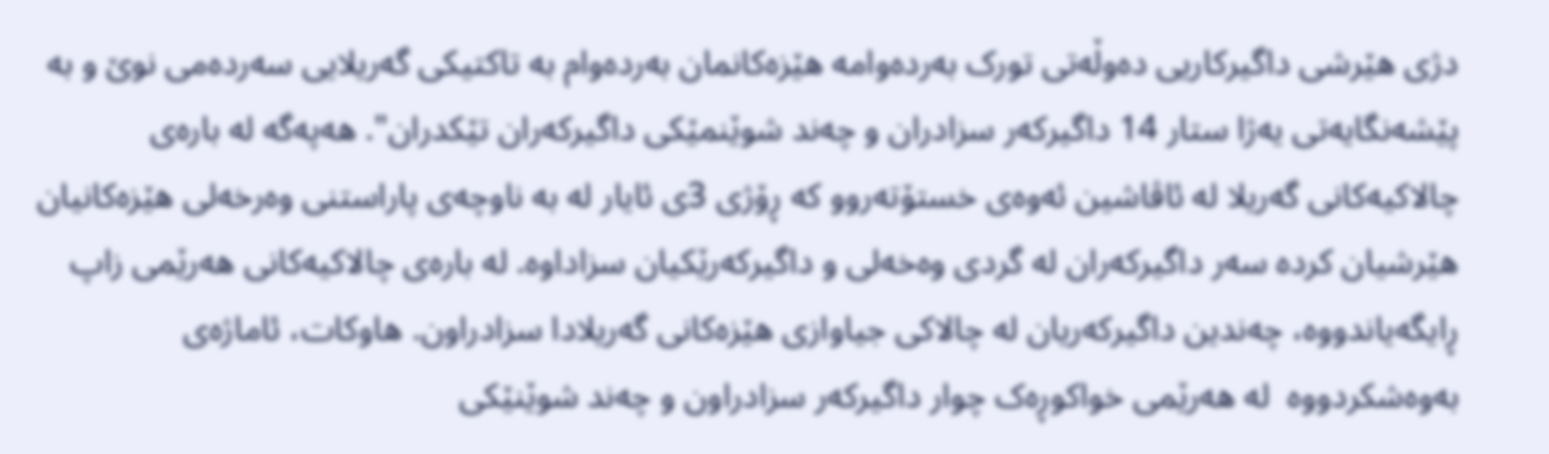دژى هێرشى داگیرکاریى ده‌وڵه‌تى تورک به‌رده‌وامه‌ هێزه‌کانمان به‌رده‌وام به‌ تاکتیکى گه‌ریلایى سه‌رده‌مى نوێ و به‌ پێشه‌نگایه‌تى یه‌ژا ستار 14 داگیرکه‌ر سزادران و چه‌ند شوێنمێکى داگیرکه‌ران تێکدران". هه‌په‌گه‌ له‌ باره‌ى چالاکیه‌کانى گه‌ریلا له‌ ئاڤاشین ئه‌وه‌ى خستۆته‌روو که‌ ڕۆژى 3ى ئایار له‌ به‌ ناوچه‌ى پاراستنى وه‌رخه‌لى هێزه‌کانیان هێرشیان کرده‌ سه‌ر داگیرکه‌ران له‌ گردى وه‌خه‌لى و داگیرکه‌رێکیان سزاداوه‌. له‌ باره‌ى چالاکیه‌کانى هه‌رێمى زاپ ڕایگه‌یاندووه‌، چه‌ندین داگیرکه‌ریان له‌ چالاکى جیاوازى هێزه‌کانى گه‌ریلادا سزادراون. هاوکات، ئاماژه‌ى به‌وه‌شکردووه‌  له‌ هه‌رێمى خواکوڕه‌ک چوار داگیرکه‌ر سزادراون و چه‌ند شوێنێکى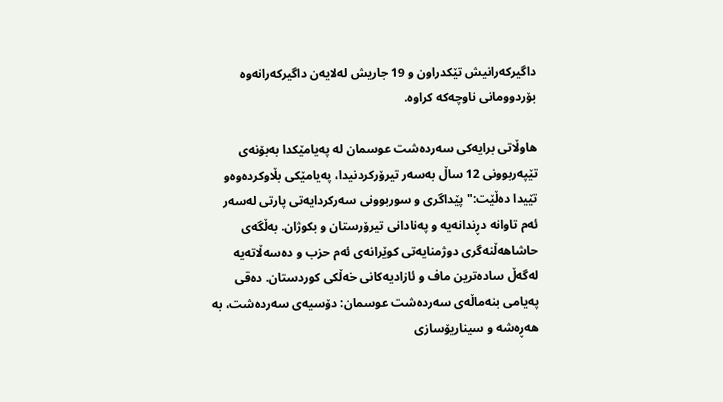داگیرکه‌رانیش تێکدراون و 19 جاریش له‌لایه‌ن داگیرکه‌رانه‌وه‌ بۆردوومانى ناوچه‌که‌ کراوه‌.

هاوڵاتى برایه‌کى سه‌رده‌شت عوسمان له‌ په‌یامێکدا به‌بۆنه‌ى تێپه‌ربوونى 12 ساڵ به‌سه‌ر تیرۆرکردنیدا، په‌یامێکى بڵاوکرده‌وه‌و تێیدا ده‌ڵێت:" پێداگرى و سوربوونى سه‌رکردایه‌تى پارتى له‌سه‌ر ئه‌م تاوانه‌ دڕندانه‌یه‌ و په‌نادانى تیرۆرستان و بکوژان. به‌ڵگه‌ى حاشاهه‌ڵنه‌گرى دوژمنایه‌تى کوێرانه‌ى ئه‌م حزب و ده‌سه‌ڵاته‌یه‌ له‌گه‌ڵ ساده‌ترین ماف و ئازادیه‌کانى خه‌ڵکى کوردستان. ده‌قى په‌یامى بنه‌ماڵه‌ى سه‌رده‌شت عوسمان: دۆسیه‌ى سه‌رده‌شت، به‌ هه‌ڕه‌شه‌ و سیناریۆسازى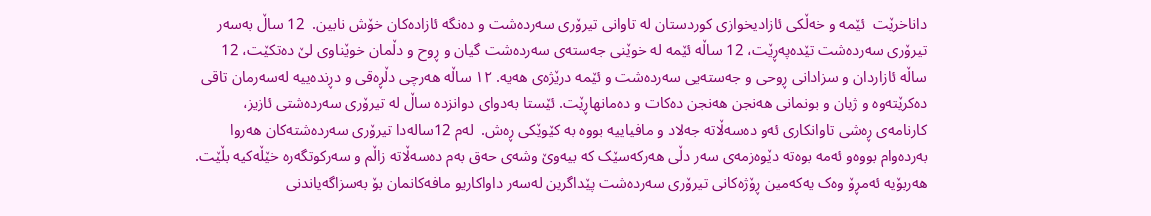داناخرێت  ئێمه‌ و خه‌ڵکى ئازادیخوازى کوردستان له‌ تاوانى تیرۆرى سه‌رده‌شت و ده‌نگه‌ ئازاده‌کان خۆش نابین.  12 ساڵ به‌سه‌ر تیرۆرى سه‌رده‌شت تێده‌په‌ڕێت، 12 ساڵه‌ ئێمه‌ له‌ خوێنى جه‌سته‌ى سه‌رده‌شت گیان ‌و ڕوح ‌و دڵمان خوێناوى لێ ده‌تکێت، 12 ساڵه‌ ئازاردان‌ و سزادانى ڕوحى ‌و جه‌سته‌یى سه‌رده‌شت ‌و ئێمه‌ درێژه‌ى هه‌یه‌. ١٢ ساڵه‌ هه‌رچى دڵڕه‌قى ‌و دڕنده‌ییه‌ له‌سه‌رمان تاقى ده‌کرێته‌وه‌ و ژیان ‌و بونمانى هه‌نجن هه‌نجن ده‌کات‌ و ده‌مانهاڕێت. ئێستا به‌دواى دوانزده‌ ساڵ له‌ تیرۆرى سه‌رده‌شتى ئازیز، کارنامه‌ى ڕه‌شى تاوانکارى ئه‌و ده‌سه‌ڵاته‌ جه‌لاد و مافیاییه‌ بووه‌ به‌ کێوێکى ڕه‌ش.  له‌م 12ساله‌دا تیرۆرى سه‌رده‌شته‌کان هه‌روا به‌رده‌وام بووه‌و ئه‌مه‌ بوه‌ته‌ دێوه‌زمه‌ى سه‌ر دڵى هه‌رکه‌سێک که‌ بیه‌وێ وشه‌ى حه‌ق به‌م ده‌سه‌ڵاته‌ زاڵم ‌و سه‌رکوتگه‌ره‌ خێڵه‌کیه‌ بڵێت. هه‌ربۆیه‌ ئه‌مڕۆ وه‌ک یه‌که‌مین ڕۆژه‌کانى تیرۆرى سه‌رده‌شت پێداگرین له‌سه‌ر داواکاریو مافه‌کانمان بۆ به‌سزاگه‌یاندنى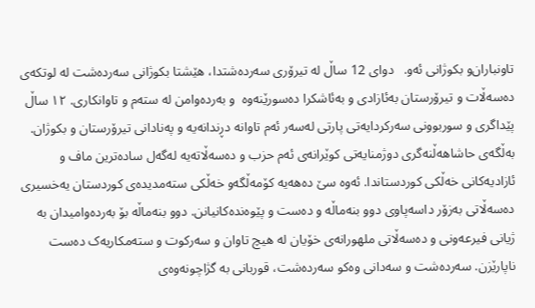تاونباران‌و بکوژانى ئه‌و.   دواى 12 ساڵ له‌ تیرۆرى سه‌رده‌شتدا، هێشتا بکوژانى سه‌رده‌شت له‌ لوتکه‌ى ده‌سه‌ڵات و تیرۆرستان به‌ئازادى و به‌ئاشکرا ده‌سورێنه‌وه‌  و به‌رده‌وامن له‌ سته‌م و تاوانکاری. ١٢ ساڵ  پێداگرى و سوربوونى سه‌رکردایه‌تى پارتى له‌سه‌ر ئه‌م تاوانه‌ دڕندانه‌یه‌ و په‌نادانى تیرۆرستان و بکوژان. به‌ڵگه‌ى حاشاهه‌ڵنه‌گرى دوژمنایه‌تى کوێرانه‌ى ئه‌م حزب و ده‌سه‌ڵاته‌یه‌ له‌گه‌ل ساده‌ترین ماف و ئازادیه‌کانى خه‌ڵکى کوردستاندا. ئه‌وه‌ سێ ده‌هه‌یه‌ کۆمه‌ڵگه‌و خه‌ڵکى سته‌مدیده‌ى کوردستان یه‌خسیرى ده‌سه‌ڵاتى به‌زۆر داسه‌پاوى دوو بنه‌ماڵه‌ و ده‌ست و پێوه‌نده‌کانیانن. دوو بنه‌ماڵه‌ بۆ به‌رده‌وامیدان به‌ ژیانى فیرعه‌ونى و ده‌سه‌ڵاتى ملهورانه‌ى خۆیان له‌ هیچ تاوان و سه‌رکوت و سته‌مکاریه‌ک ده‌ست ناپارێزن. سه‌رده‌شت و سه‌دانى وه‌کو سه‌رده‌شت، قوربانى به‌ گژاچونه‌وه‌ى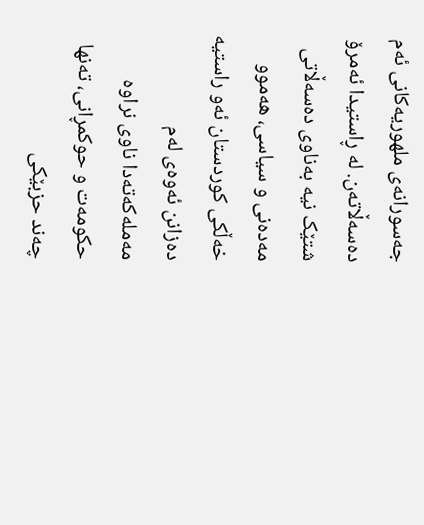جه‌سورانه‌ى ملهوریه‌کانى ئه‌م ده‌سه‌ڵاته‌ن. له‌ ڕاستیدا ئه‌مرۆ شتێک نیه‌ به‌ناوى ده‌سه‌ڵاتى مه‌ده‌نى و سیاسی، هه‌موو خه‌ڵکى کوردستان ئه‌و راستیه‌ ده‌زانن ئه‌وه‌ى له‌م مه‌مله‌که‌ته‌دا ناوى نراوه‌ حکومه‌ت و حوکمڕانی، ته‌نها چه‌ند حزبێکى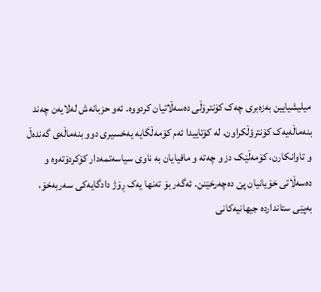میلیشیایین به‌زه‌برى چه‌ک کۆنترۆڵى ده‌سه‌ڵاتیان کردووه‌. ئه‌و حزبانه‌ش له‌لایه‌ن چه‌ند بنه‌ماڵه‌یه‌ک کۆنترؤڵکراون. له‌ کۆتاییدا ئه‌م کۆمه‌ڵگایه‌ یه‌خسیرى دوو بنه‌ماڵه‌ى گه‌نده‌ڵ و تاوانکارن، کۆمه‌ڵێک دز و چه‌ته‌ و مافیایان به‌ ناوى سیاسه‌تمه‌دار کۆکردۆته‌وه‌ و ده‌سه‌ڵاتى خۆیانیان پێ ده‌چه‌رخێنن. ئه‌گه‌ر بۆ ته‌نها یه‌ک ڕۆژ دادگایه‌کى سه‌ربه‌خۆ، به‌پێى ستاندارده‌ جیهانیه‌کانى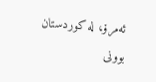ئه‌مرۆ، له‌ کوردستان بوونى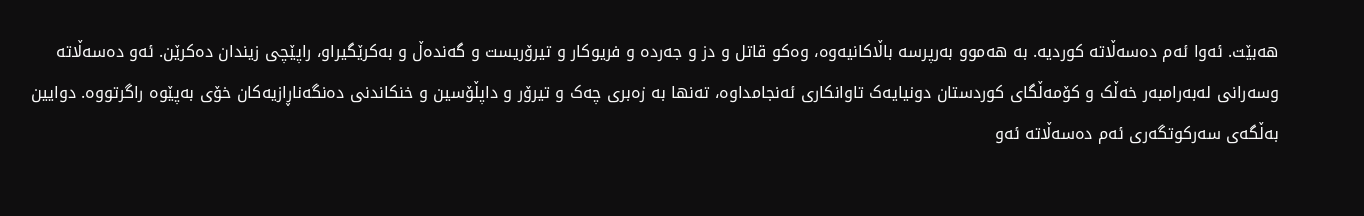هه‌بێت. ئه‌وا ئه‌م ده‌سه‌ڵاته‌ کوردیه‌. به‌ هه‌موو به‌رپرسه‌ باڵاکانیه‌وه‌، وه‌کو قاتل و دز و جه‌رده‌ و فریوکار و تیرۆریست و گه‌نده‌ڵ و به‌کرێگیراو، راپێچى زیندان ده‌کرێن. ئه‌و ده‌سه‌ڵاته‌ وسه‌رانى له‌به‌رامبه‌ر خه‌ڵک و کۆمه‌ڵگاى کوردستان دونیایه‌ک تاوانکارى ئه‌نجامداوه‌، ته‌نها به‌ زه‌برى چه‌ک و تیرۆر و داپڵۆسین و خنکاندنى ده‌نگه‌ناڕازیه‌کان خۆى به‌پێوه‌ راگرتووه‌. دوایین به‌ڵگه‌ى سه‌رکوتگه‌رى ئه‌م ده‌سه‌ڵاته‌ ئه‌و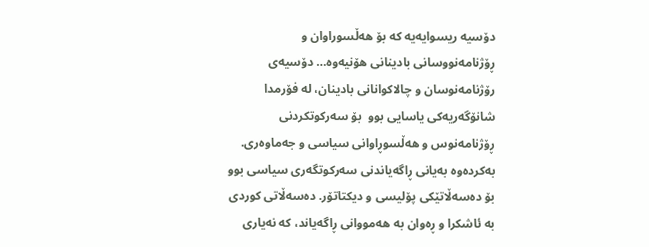دۆسیه‌ ریسوایه‌یه‌ که‌ بۆ هه‌ڵسوراوان و ڕۆژنامه‌نووسانى بادینانى هۆنیه‌وه‌… دۆسیه‌ى رۆژنامه‌نوسان و چالاکوانانى بادینان، له‌ فۆرمدا شانۆگه‌ریه‌کى یاسایى بوو  بۆ سه‌رکوتکردنى ڕۆژنامه‌نوس و هه‌ڵسوڕاوانى سیاسى و جه‌ماوه‌ری. به‌کرده‌وه‌ به‌یانى ڕاگه‌یاندنى سه‌رکوتگه‌رى سیاسى بوو بۆ ده‌سه‌ڵاتێکى پۆلیسى و دیکتاتۆر. ده‌سه‌ڵاتى کوردى به‌ ئاشکرا و ڕه‌وان به‌ هه‌مووانى ڕاگه‌یاند، که‌ نه‌یارى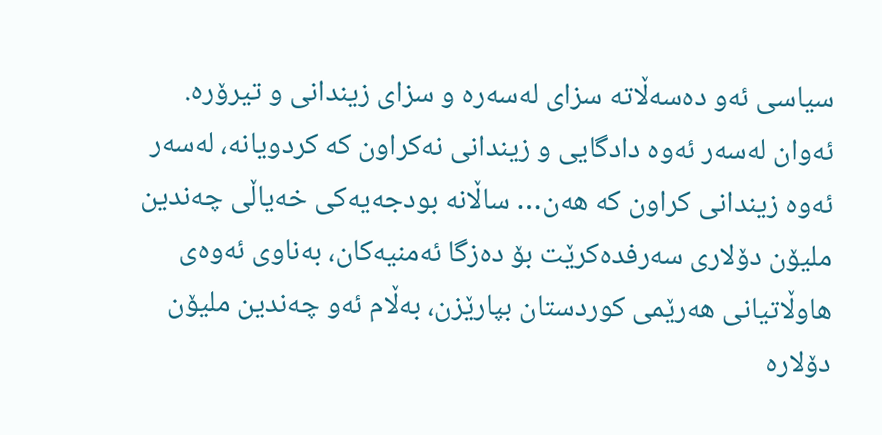سیاسى ئه‌و ده‌سه‌ڵاته‌ سزاى له‌سه‌ره‌ و سزاى زیندانى و تیرۆره‌. ئه‌وان له‌سه‌ر ئه‌وه‌ دادگایى و زیندانى نه‌کراون که‌ کردویانه‌، له‌سه‌ر ئه‌وه‌ زیندانى کراون که‌ هه‌ن… ساڵانه‌ بودجه‌یه‌کى خه‌یاڵى چه‌ندین ملیۆن دۆلارى سه‌رفده‌کرێت بۆ ده‌زگا ئه‌منیه‌کان، به‌ناوى ئه‌وه‌ى هاوڵاتیانى هه‌رێمى کوردستان بپارێزن، به‌ڵام ئه‌و چه‌ندین ملیۆن دۆلاره‌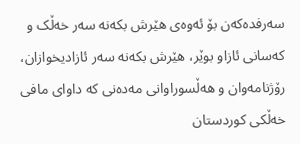سه‌رفده‌که‌ن بۆ ئه‌وه‌ى هێرش بکه‌نه‌ ‌سه‌ر خه‌ڵک و که‌سانى ئازاو بوێر، هێرش بکه‌نه‌ ‌سه‌ر ئازادیخوازان، رۆژنامه‌وان و هه‌ڵسوراوانى مه‌ده‌نى که‌ داواى مافى خه‌ڵکى کوردستان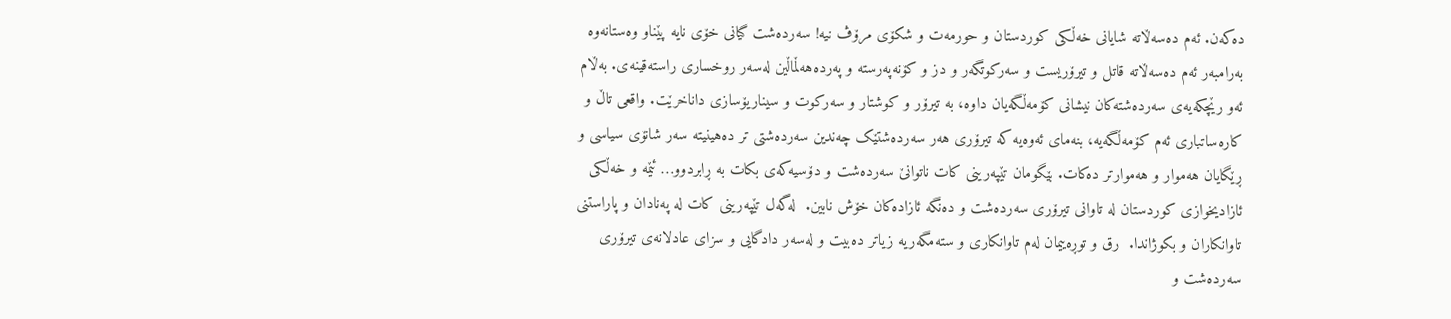ده‌که‌ن‌. ئه‌م ده‌سه‌ڵاته‌ شایانى خه‌ڵکى کوردستان و حورمه‌ت و شکۆى مرۆڤ نیه‌! سه‌رده‌شت گیانى خۆى نایه‌ پێناو وه‌ستانه‌وه‌ به‌رامبه‌ر ئه‌م ده‌سه‌ڵاته‌ قاتل و تیرۆریست و سه‌رکوتگه‌ر و دز و کۆنه‌په‌رسته‌ و په‌رده‌هه‌ڵماڵین له‌سه‌ر روخسارى راسته‌قینه‌ی. به‌ڵام ئه‌و رێچکه‌یه‌ى سه‌رده‌شته‌کان نیشانى کۆمه‌ڵگه‌یان داوه‌، به‌ تیرۆر و کوشتار و سه‌رکوت و سیناریۆسازى داناخرێت. واقعى تاڵ و کاره‌ساتبارى ئه‌م کۆمه‌ڵگه‌یه‌، بنه‌ماى ئه‌وه‌یه‌ که‌ تیرۆرى هه‌ر سه‌رده‌شتێک چه‌ندین سه‌رده‌شتى تر ده‌هینیته‌ سه‌ر شانۆى سیاسى و ڕێگایان هه‌موار و هه‌موارتر ده‌کات. بێگومان تێپه‌رینى کات ناتوانێ سه‌رده‌شت و دۆسیه‌که‌ى بکات به‌ ڕابردوو… ئێمه‌ و خه‌ڵکى ئازادیخوازى کوردستان له‌ تاوانى تیرۆرى سه‌رده‌شت و ده‌نگه‌ ئازاده‌کان خۆش نابین.  له‌گه‌ل تێپه‌رینى کات له‌ په‌نادان و پاراستنى تاوانکاران و بکوژاندا.  رق و توڕه‌ییمان له‌م تاوانکارى و سته‌مگه‌ریه‌ زیاتر ده‌بیت و له‌سه‌ر دادگایى و سزاى عادلانه‌ى تیرۆرى سه‌رده‌شت و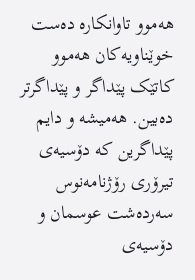هه‌موو تاوانکاره‌ ده‌ست خوێناویه‌کان هه‌موو کاتێک پێداگر و پێداگرتر ده‌بین. هه‌میشه‌ و دایم پێداگرین که‌ دۆسیه‌ى تیرۆرى رۆژنامه‌نوس سه‌رده‌شت عوسمان و دۆسیه‌ى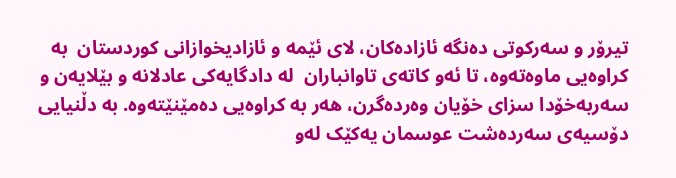تیرۆر و سه‌رکوتى ده‌نگه‌ ئازاده‌کان، لاى ئێمه‌ و ئازادیخوازانى کوردستان  به‌ کراوه‌یى ماوه‌ته‌وه‌، تا ئه‌و کاته‌ى تاوانباران ‌ له‌ دادگایه‌کى عادلانه‌ و بێلایه‌ن و سه‌ربه‌خۆدا سزاى خۆیان وه‌رده‌گرن، هه‌ر به‌ کراوه‌یى ده‌مێنێته‌وه‌. به‌ دڵنیایى دۆسیه‌ى سه‌رده‌شت عوسمان یه‌کێک له‌و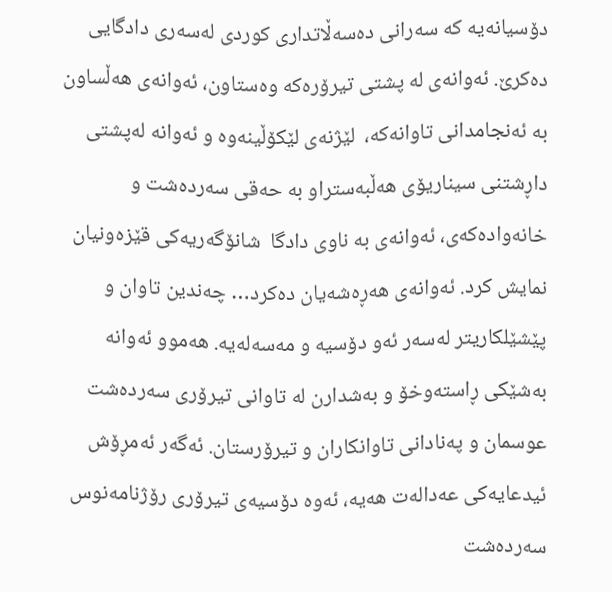دۆسیانه‌یه‌ که‌ سه‌رانى ده‌سه‌ڵاتدارى کوردى له‌سه‌رى دادگایى ده‌کرێ. ئه‌وانه‌ى له‌ پشتى تیرۆره‌که‌ وه‌ستاون، ئه‌وانه‌ى هه‌ڵساون به‌ ئه‌نجامدانى تاوانه‌که‌،  لێژنه‌ى لێکۆڵینه‌وه‌ و ئه‌وانه‌ له‌پشتى داڕشتنى سیناریۆى هه‌ڵبه‌ستراو به‌ حه‌قى سه‌رده‌شت و خانه‌واده‌که‌ی، ئه‌وانه‌ى به‌ ناوى دادگا  شانۆگه‌ریه‌کى قێزه‌ونیان نمایش کرد. ئه‌وانه‌ى هه‌ڕه‌شه‌یان ده‌کرد… چه‌ندین تاوان و پێشێلکاریتر له‌سه‌ر ئه‌و دۆسیه‌ و مه‌سه‌له‌یه‌. هه‌موو ئه‌وانه‌ به‌شێکى ڕاسته‌وخۆ و به‌شدارن له‌ تاوانى تیرۆرى سه‌رده‌شت عوسمان و په‌نادانى تاوانکاران و تیرۆرستان. ئه‌گه‌ر ئه‌مڕۆش ئیدعایه‌کى عه‌داله‌ت هه‌یه‌، ئه‌وه‌ دۆسیه‌ى تیرۆرى رۆژنامه‌نوس سه‌رده‌شت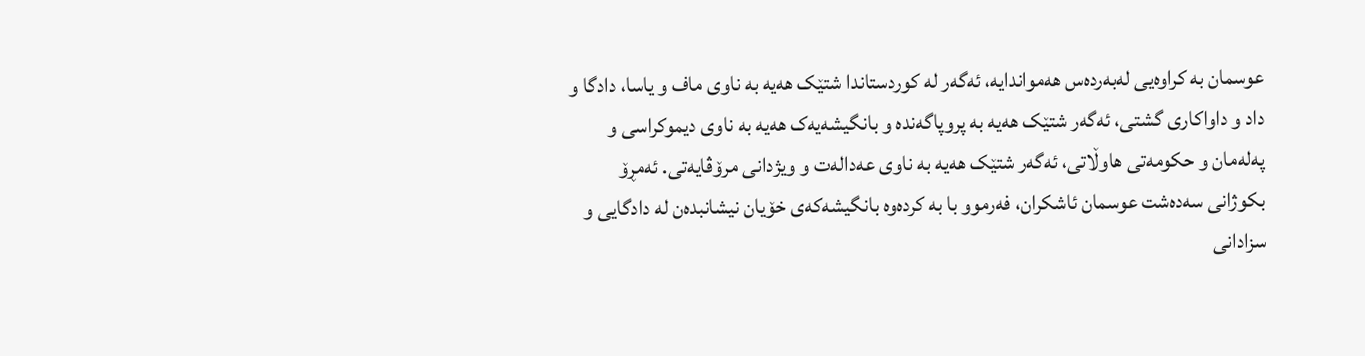عوسمان به‌ کراوه‌یى له‌به‌رده‌س هه‌مواندایه‌، ئه‌گه‌ر له‌ کوردستاندا شتێک هه‌یه‌ به‌ ناوى ماف و یاسا، دادگا و داد و داواکارى گشتی، ئه‌گه‌ر شتێک هه‌یه‌ به‌ پروپاگه‌نده‌ و بانگیشه‌یه‌ک هه‌یه‌ به‌ ناوى دیموکراسى و په‌له‌مان و حکومه‌تى هاوڵاتی، ئه‌گه‌ر شتێک هه‌یه‌ به‌ ناوى عه‌داله‌ت و ویژدانى مرۆڤایه‌تی. ئه‌مڕۆ بکوژانى سه‌ده‌شت عوسمان ئاشکران، فه‌رموو با به‌ کرده‌وه‌ بانگیشه‌که‌ى خۆیان نیشانبده‌ن له‌ دادگایى و سزادانى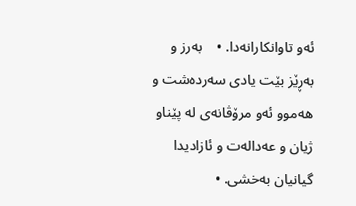ئه‌و تاوانکارانه‌دا. •    به‌رز و به‌ڕێز بێت یادى سه‌رده‌شت و هه‌موو ئه‌و مرۆڤانه‌ى له‌ پێناو ژیان و عه‌داله‌ت و ئازادیدا گیانیان به‌خشی. •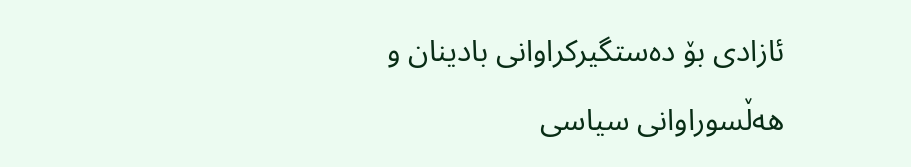ئازادى بۆ ده‌ستگیرکراوانى بادینان و هه‌ڵسوراوانى سیاسى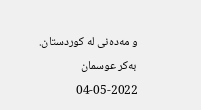و مه‌ده‌نى له‌ کوردستان. به‌کر عوسمان 2022-05-04